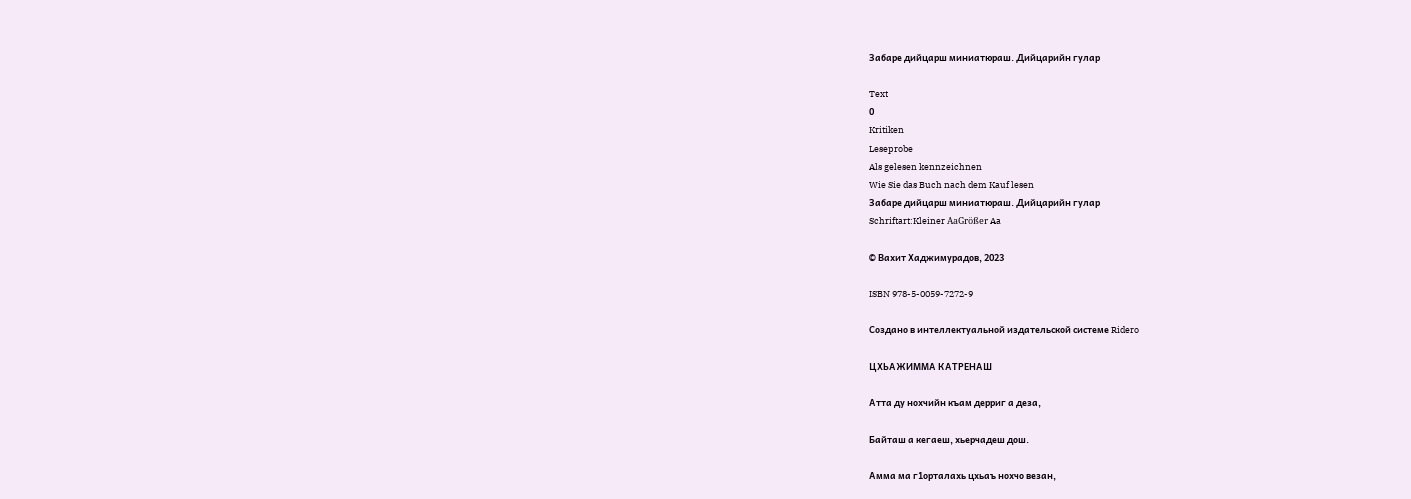Забаре дийцарш миниатюраш. Дийцарийн гулар

Text
0
Kritiken
Leseprobe
Als gelesen kennzeichnen
Wie Sie das Buch nach dem Kauf lesen
Забаре дийцарш миниатюраш. Дийцарийн гулар
Schriftart:Kleiner AaGrößer Aa

© Вахит Хаджимурадов, 2023

ISBN 978-5-0059-7272-9

Создано в интеллектуальной издательской системе Ridero

ЦХЬАЖИММА КАТРЕНАШ

Атта ду нохчийн къам дерриг а деза,

Байташ а кегаеш, хьерчадеш дош.

Амма ма г1орталахь цхьаъ нохчо везан,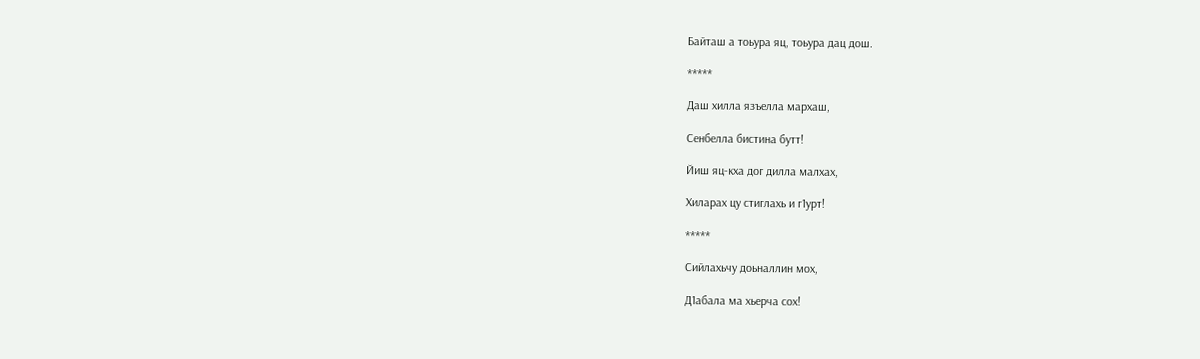Байташ а тоьура яц, тоьура дац дош.

*****

Даш хилла язъелла мархаш,

Сенбелла бистина бутт!

Йиш яц-кха дог дилла малхах,

Хиларах цу стиглахь и г1урт!

*****

Сийлахьчу доьналлин мох,

Д1абала ма хьерча сох!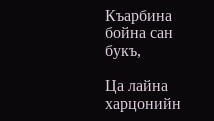Къарбина бойна сан букъ,

Ца лайна харцонийн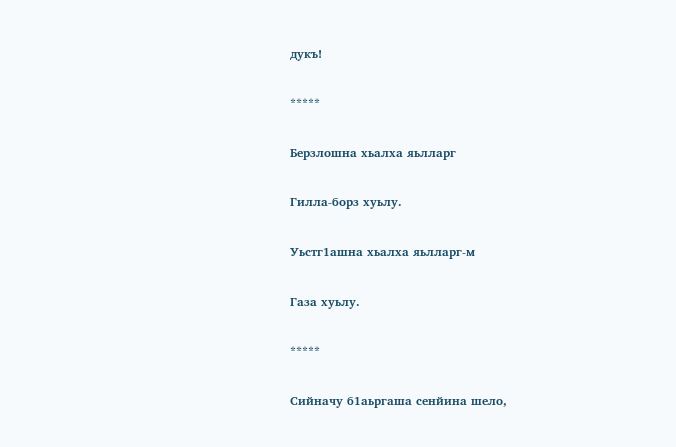дукъ!

*****

Берзлошна хьалха яьлларг

Гилла-борз хуьлу.

Уьстг1ашна хьалха яьлларг-м

Газа хуьлу.

*****

Сийначу б1аьргаша сенйина шело,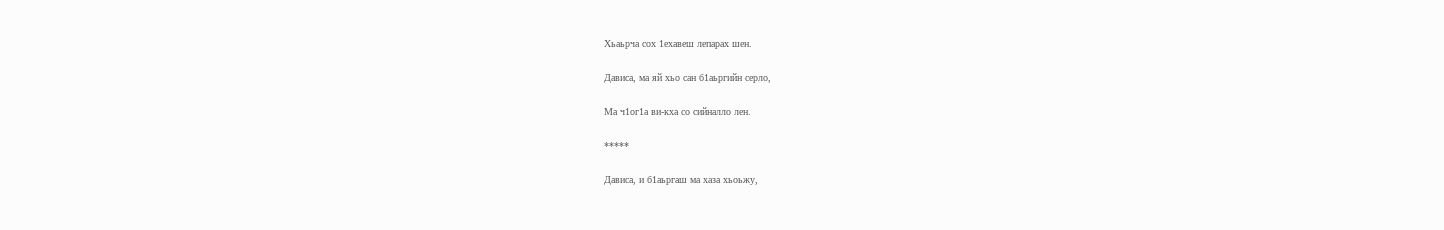Хьаьрча сох 1ехавеш лепарах шен.

Дависа, ма яй хьо сан б1аьргийн серло,

Ма ч1ог1а ви-кха со сийналло лен.

*****

Дависа, и б1аьргаш ма хаза хьоьжу,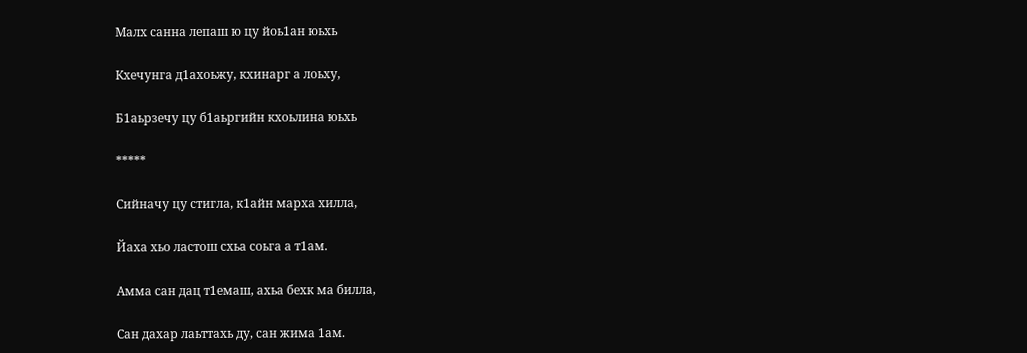Малх санна лепаш ю цу йоь1ан юьхь

Кхечунга д1ахоьжу, кхинарг а лоьху,

Б1аьрзечу цу б1аьргийн кхоьлина юьхь

*****

Сийначу цу стигла, к1айн марха хилла,

Йаха хьо ластош схьа соьга а т1ам.

Амма сан дац т1емаш, ахьа бехк ма билла,

Сан дахар лаьттахь ду, сан жима 1ам.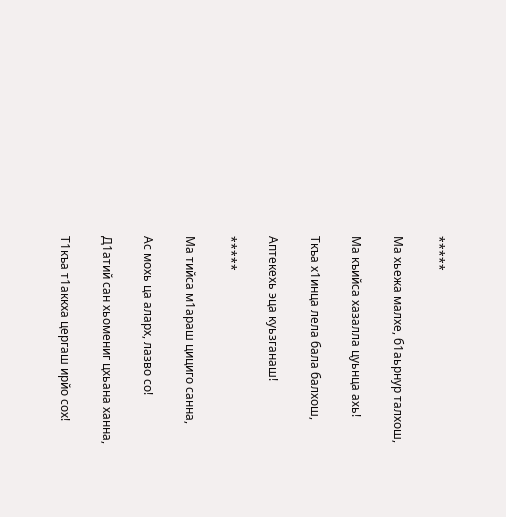*****

Ма хьежа малхе, б1аьрнур талхош,

Ма къийса хазалла цуьнца ахь!

Ткъа х1инца лела бала балхош,

Аптекехь эца куьзганаш!

*****

Ма тийса м1араш цициго санна,

Ас мохь ца аларх, лазво со!

Д1атий сан хьомениг цхьана ханна,

Т1къа т1аккха цергаш ирйо сох!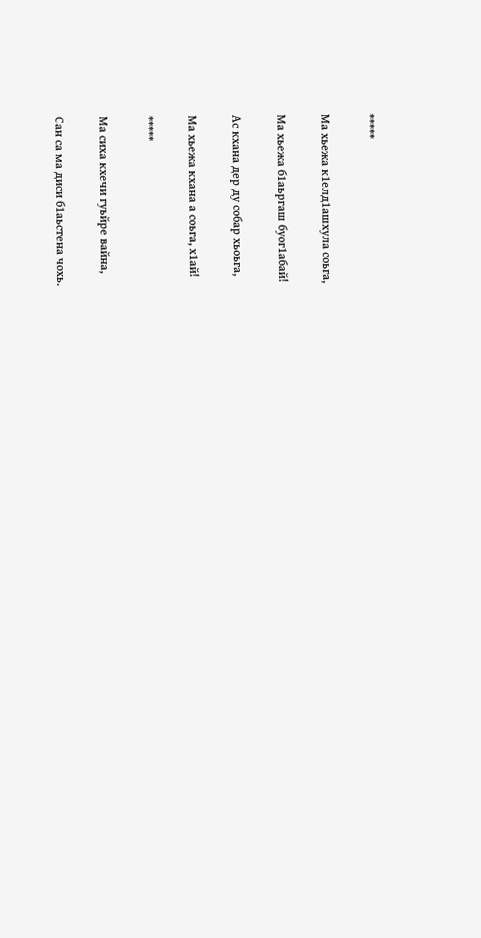*****

Ма хьежа к1елд1ашхула соьга,

Ма хьежа б1аьргаш буог1абай!

Ас кхана дер ду собар хьоьга,

Ма хьежа кхана а соьга, х1ай!

*****

Ма сиха кхечи гуьйре вайна,

Сан са ма диси б1аьстена чохь.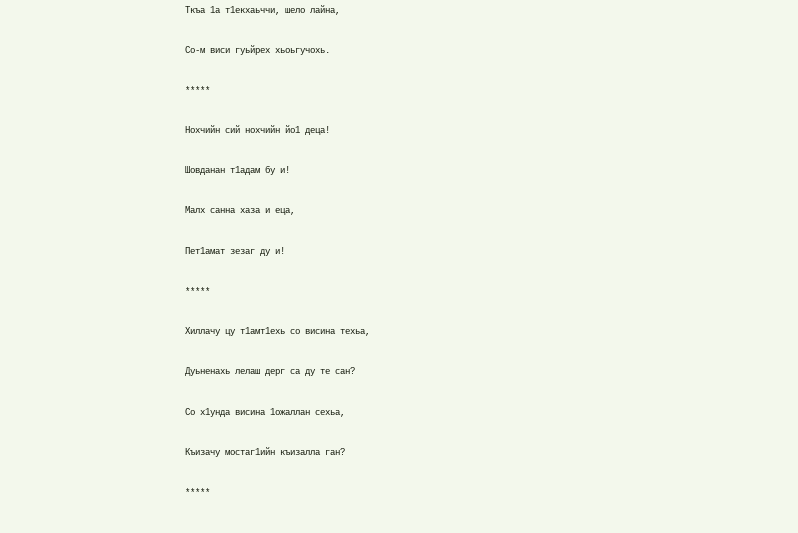Ткъа 1а т1екхаьччи, шело лайна,

Со-м виси гуьйрех хьоьгучохь.

*****

Нохчийн сий нохчийн йо1 деца!

Шовданан т1адам бу и!

Малх санна хаза и еца,

Пет1амат зезаг ду и!

*****

Хиллачу цу т1амт1ехь со висина техьа,

Дуьненахь лелаш дерг са ду те сан?

Со х1унда висина 1ожаллан сехьа,

Къизачу мостаг1ийн къизалла ган?

*****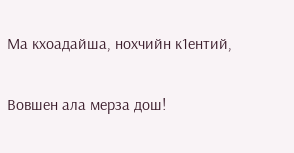Ма кхоадайша, нохчийн к1ентий,

Вовшен ала мерза дош!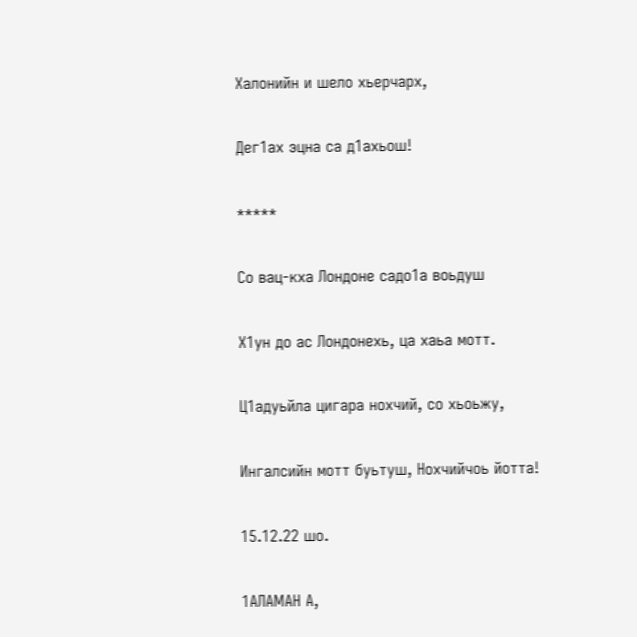Халонийн и шело хьерчарх,

Дег1ах эцна са д1ахьош!

*****

Со вац-кха Лондоне садо1а воьдуш

Х1ун до ас Лондонехь, ца хаьа мотт.

Ц1адуьйла цигара нохчий, со хьоьжу,

Ингалсийн мотт буьтуш, Нохчийчоь йотта!

15.12.22 шо.

1АЛАМАН А,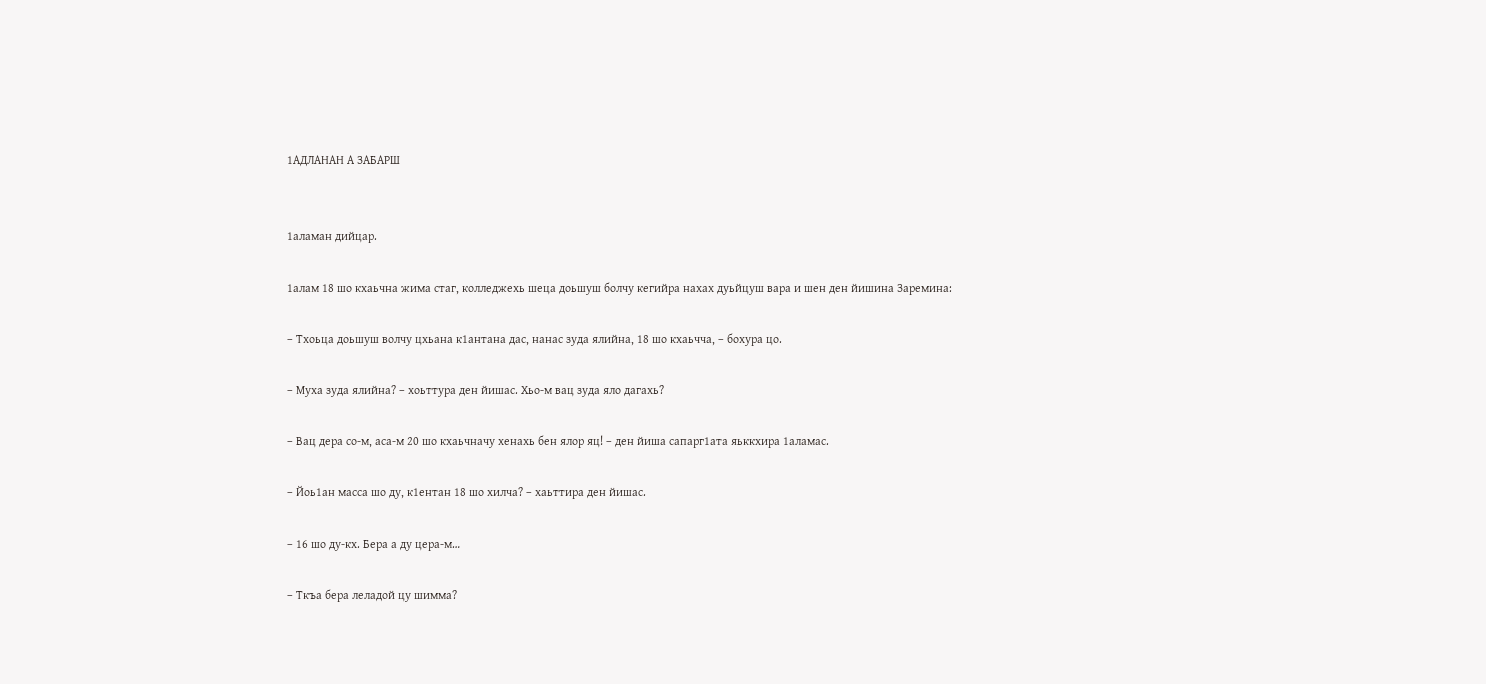1АДЛАНАН А ЗАБАРШ


1аламан дийцар.

1алам 18 шо кхаьчна жима стаг, колледжехь шеца доьшуш болчу кегийра нахах дуьйцуш вара и шен ден йишина Заремина:

– Тхоьца доьшуш волчу цхьана к1антана дас, нанас зуда ялийна, 18 шо кхаьчча, – бохура цо.

– Муха зуда ялийна? – хоьттура ден йишас. Хьо-м вац зуда яло дагахь?

– Вац дера со-м, аса-м 20 шо кхаьчначу хенахь бен ялор яц! – ден йиша сапарг1ата яьккхира 1аламас.

– Йоь1ан масса шо ду, к1ентан 18 шо хилча? – хаьттира ден йишас.

– 16 шо ду-кх. Бера а ду цера-м…

– Ткъа бера леладой цу шимма?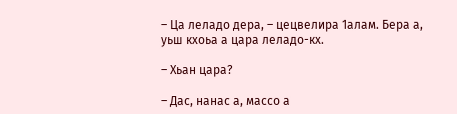– Ца леладо дера, – цецвелира 1алам. Бера а, уьш кхоьа а цара леладо-кх.

– Хьан цара?

– Дас, нанас а, массо а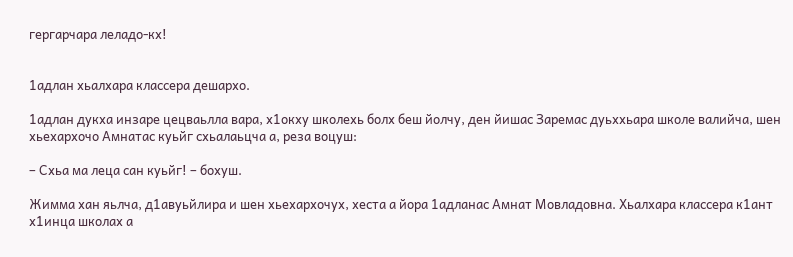гергарчара леладо-кх!


1адлан хьалхара классера дешархо.

1адлан дукха инзаре цецваьлла вара, х1окху школехь болх беш йолчу, ден йишас Заремас дуьххьара школе валийча, шен хьехархочо Амнатас куьйг схьалаьцча а, реза воцуш:

– Схьа ма леца сан куьйг! – бохуш.

Жимма хан яьлча, д1авуьйлира и шен хьехархочух, хеста а йора 1адланас Амнат Мовладовна. Хьалхара классера к1ант х1инца школах а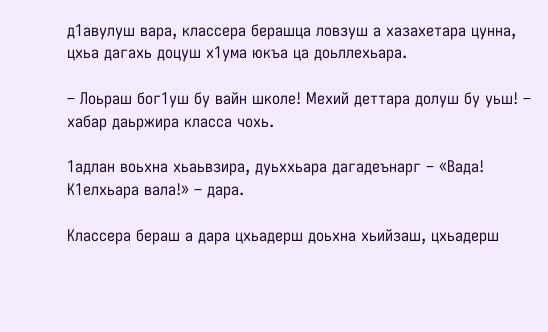д1авулуш вара, классера берашца ловзуш а хазахетара цунна, цхьа дагахь доцуш х1ума юкъа ца доьллехьара.

– Лоьраш бог1уш бу вайн школе! Мехий деттара долуш бу уьш! – хабар даьржира класса чохь.

1адлан воьхна хьаьвзира, дуьххьара дагадеънарг – «Вада! К1елхьара вала!» – дара.

Классера бераш а дара цхьадерш доьхна хьийзаш, цхьадерш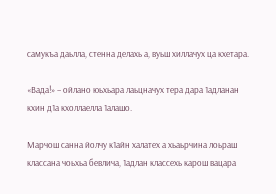самукъа даьлла, стенна делахь а, вуьш хиллачух ца кхетара.

«Вада!» – ойлано юьхьара лаьцначух тера дара 1адланан кхин д1а кхоллаелла 1алашо.

Марчош санна йолчу к1айн халатех а хьаьрчина лоьраш классана чоьхьа бевлича, 1адлан классехь карош вацара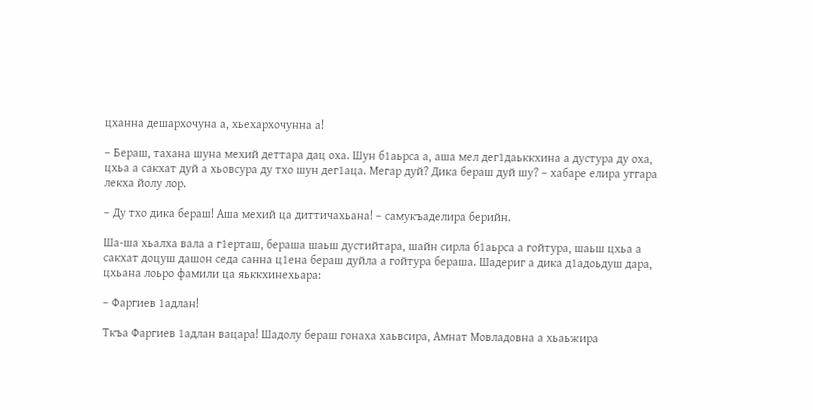цханна дешархочуна а, хьехархочунна а!

– Бераш, тахана шуна мехий деттара дац оха. Шун б1аьрса а, аша мел дег1даьккхина а дустура ду оха, цхьа а сакхат дуй а хьовсура ду тхо шун дег1аца. Мегар дуй? Дика бераш дуй шу? – хабаре елира уггара лекха йолу лор.

– Ду тхо дика бераш! Аша мехий ца диттичахьана! – самукъаделира берийн.

Ша-ша хьалха вала а г1ерташ, бераша шаьш дустийтара, шайн сирла б1аьрса а гойтура, шаьш цхьа а сакхат доцуш дашон седа санна ц1ена бераш дуйла а гойтура бераша. Шадериг а дика д1адоьдуш дара, цхьана лоьро фамили ца яьккхинехьара:

– Фаргиев 1адлан!

Ткъа Фаргиев 1адлан вацара! Шадолу бераш гонаха хаьвсира, Амнат Мовладовна а хьаьжира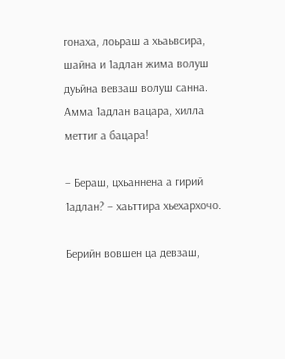гонаха, лоьраш а хьаьвсира, шайна и 1адлан жима волуш дуьйна вевзаш волуш санна. Амма 1адлан вацара, хилла меттиг а бацара!

– Бераш, цхьаннена а гирий 1адлан? – хаьттира хьехархочо.

Берийн вовшен ца девзаш,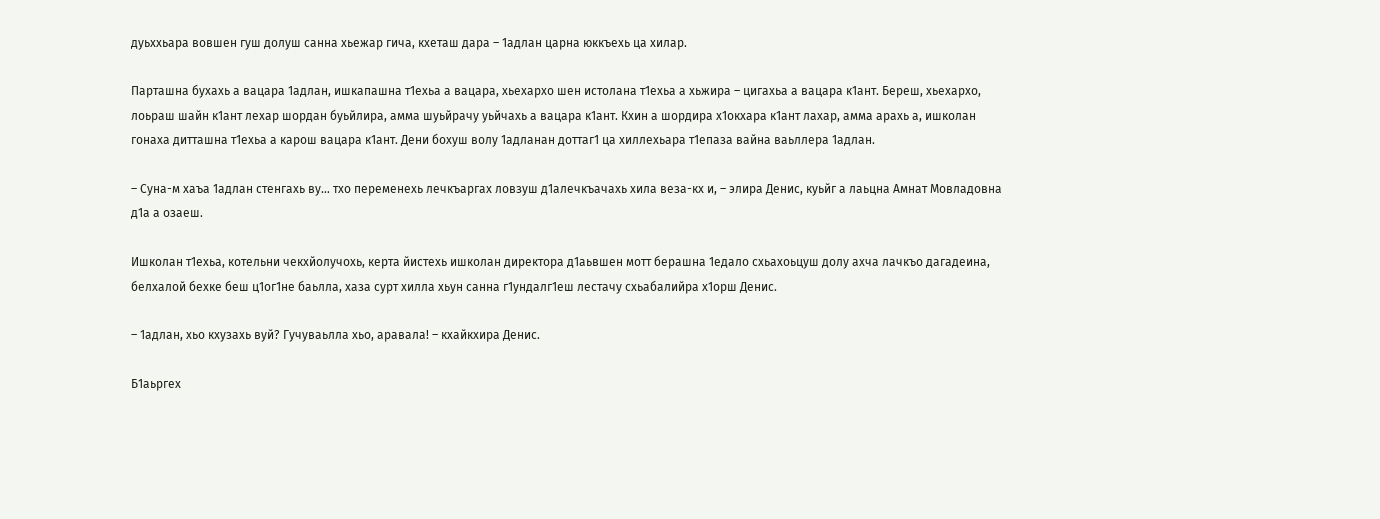дуьххьара вовшен гуш долуш санна хьежар гича, кхеташ дара – 1адлан царна юккъехь ца хилар.

Парташна бухахь а вацара 1адлан, ишкапашна т1ехьа а вацара, хьехархо шен истолана т1ехьа а хьжира – цигахьа а вацара к1ант. Береш, хьехархо, лоьраш шайн к1ант лехар шордан буьйлира, амма шуьйрачу уьйчахь а вацара к1ант. Кхин а шордира х1окхара к1ант лахар, амма арахь а, ишколан гонаха дитташна т1ехьа а карош вацара к1ант. Дени бохуш волу 1адланан доттаг1 ца хиллехьара т1епаза вайна ваьллера 1адлан.

– Суна-м хаъа 1адлан стенгахь ву… тхо переменехь лечкъаргах ловзуш д1алечкъачахь хила веза-кх и, – элира Денис, куьйг а лаьцна Амнат Мовладовна д1а а озаеш.

Ишколан т1ехьа, котельни чекхйолучохь, керта йистехь ишколан директора д1аьвшен мотт берашна 1едало схьахоьцуш долу ахча лачкъо дагадеина, белхалой бехке беш ц1ог1не баьлла, хаза сурт хилла хьун санна г1ундалг1еш лестачу схьабалийра х1орш Денис.

– 1адлан, хьо кхузахь вуй? Гучуваьлла хьо, аравала! – кхайкхира Денис.

Б1аьргех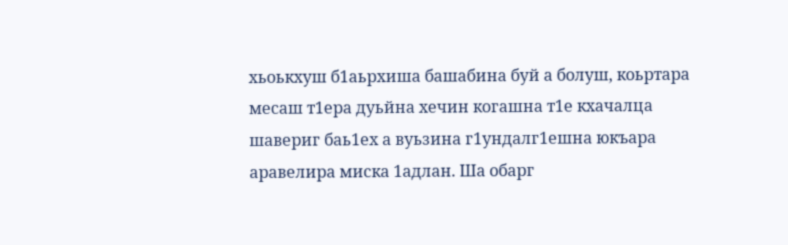хьоькхуш б1аьрхиша башабина буй а болуш, коьртара месаш т1ера дуьйна хечин когашна т1е кхачалца шавериг баь1ех а вуьзина г1ундалг1ешна юкъара аравелира миска 1адлан. Ша обарг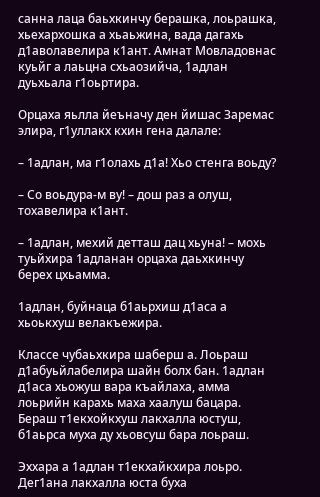санна лаца баьхкинчу берашка, лоьрашка, хьехархошка а хьаьжина, вада дагахь д1аволавелира к1ант. Амнат Мовладовнас куьйг а лаьцна схьаозийча, 1адлан дуьхьала г1оьртира.

Орцаха яьлла йеъначу ден йишас Заремас элира, г1уллакх кхин гена далале:

– 1адлан, ма г1олахь д1а! Хьо стенга воьду?

– Со воьдура-м ву! – дош раз а олуш, тохавелира к1ант.

– 1адлан, мехий детташ дац хьуна! – мохь туьйхира 1адланан орцаха даьхкинчу берех цхьамма.

1адлан, буйнаца б1аьрхиш д1аса а хьоькхуш велакъежира.

Классе чубаьхкира шаберш а. Лоьраш д1абуьйлабелира шайн болх бан. 1адлан д1аса хьожуш вара къайлаха, амма лоьрийн карахь маха хаалуш бацара. Бераш т1екхойкхуш лакхалла юстуш, б1аьрса муха ду хьовсуш бара лоьраш.

Эххара а 1адлан т1екхайкхира лоьро. Дег1ана лакхалла юста буха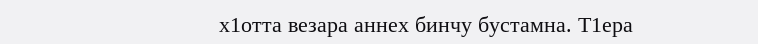х1отта везара аннех бинчу бустамна. Т1ера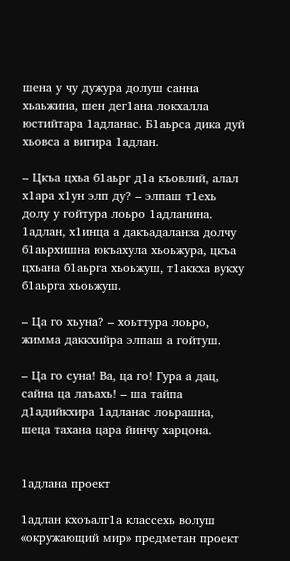шена у чу дужура долуш санна хьаьжина, шен дег1ана локхалла юстийтара 1адланас. Б1аьрса дика дуй хьовса а вигира 1адлан.

– Цкъа цхьа б1аьрг д1а къовлий, алал х1ара х1ун элп ду? – элпаш т1ехь долу у гойтура лоьро 1адланина. 1адлан, х1инца а дакъадаланза долчу б1аьрхишна юкъахула хьоьжура, цкъа цхьана б1аьрга хьоьжуш, т1аккха вукху б1аьрга хьоьжуш.

– Ца го хьуна? – хоьттура лоьро, жимма даккхийра элпаш а гойтуш.

– Ца го суна! Ва, ца го! Гура а дац, сайна ца лаъахь! – ша тайпа д1адийкхира 1адланас лоьрашна, шеца тахана цара йинчу харцона.


1адлана проект

1адлан кхоъалг1а классехь волуш «окружающий мир» предметан проект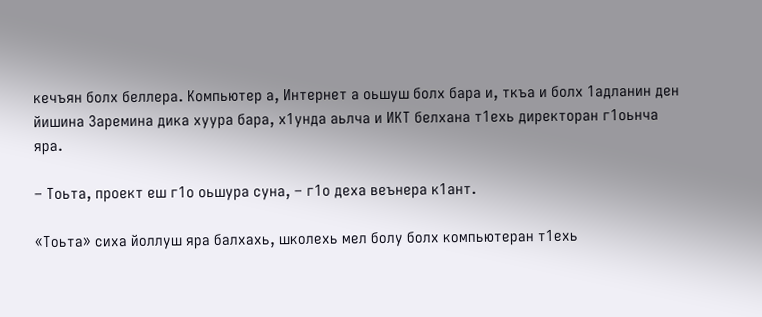кечъян болх беллера. Компьютер а, Интернет а оьшуш болх бара и, ткъа и болх 1адланин ден йишина Заремина дика хуура бара, х1унда аьлча и ИКТ белхана т1ехь директоран г1оьнча яра.

– Тоьта, проект еш г1о оьшура суна, – г1о деха веънера к1ант.

«Тоьта» сиха йоллуш яра балхахь, школехь мел болу болх компьютеран т1ехь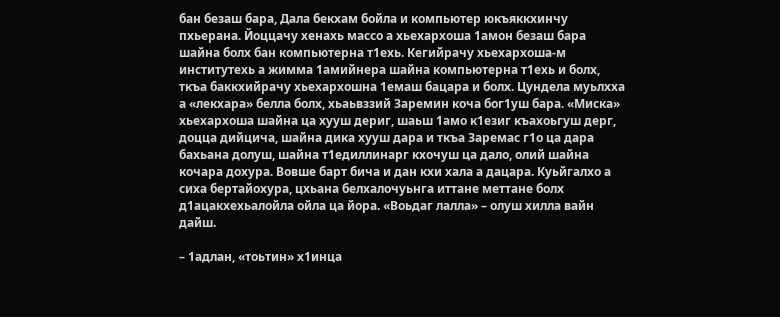бан безаш бара, Дала бекхам бойла и компьютер юкъяккхинчу пхьерана. Йоццачу хенахь массо а хьехархоша 1амон безаш бара шайна болх бан компьютерна т1ехь. Кегийрачу хьехархоша-м институтехь а жимма 1амийнера шайна компьютерна т1ехь и болх, ткъа баккхийрачу хьехархошна 1емаш бацара и болх. Цундела муьлхха а «лекхара» белла болх, хьаьвззий Заремин коча бог1уш бара. «Миска» хьехархоша шайна ца хууш дериг, шаьш 1амо к1езиг къахоьгуш дерг, доцца дийцича, шайна дика хууш дара и ткъа Заремас г1о ца дара бахьана долуш, шайна т1едиллинарг кхочуш ца дало, олий шайна кочара дохура. Вовше барт бича и дан кхи хала а дацара. Куьйгалхо а сиха бертайохура, цхьана белхалочуьнга иттане меттане болх д1ацакхехьалойла ойла ца йора. «Воьдаг лалла» – олуш хилла вайн дайш.

– 1адлан, «тоьтин» х1инца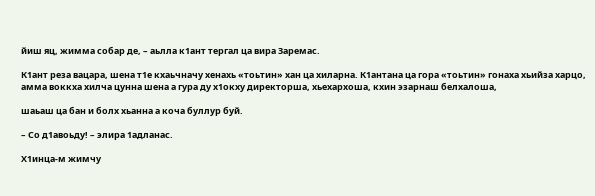йиш яц, жимма собар де, – аьлла к1ант тергал ца вира Заремас.

К1ант реза вацара, шена т1е кхаьчначу хенахь «тоьтин» хан ца хиларна. К1антана ца гора «тоьтин» гонаха хьийза харцо, амма воккха хилча цунна шена а гура ду х1окху директорша, хьехархоша, кхин эзарнаш белхалоша,

шаьаш ца бан и болх хьанна а коча буллур буй.

– Со д1авоьду! – элира 1адланас.

Х1инца-м жимчу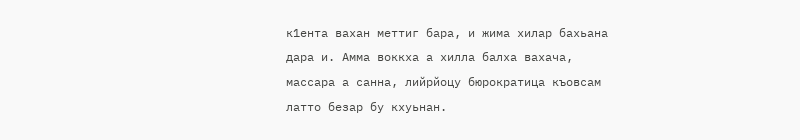к1ента вахан меттиг бара, и жима хилар бахьана дара и. Амма воккха а хилла балха вахача, массара а санна, лийрйоцу бюрократица къовсам латто безар бу кхуьнан.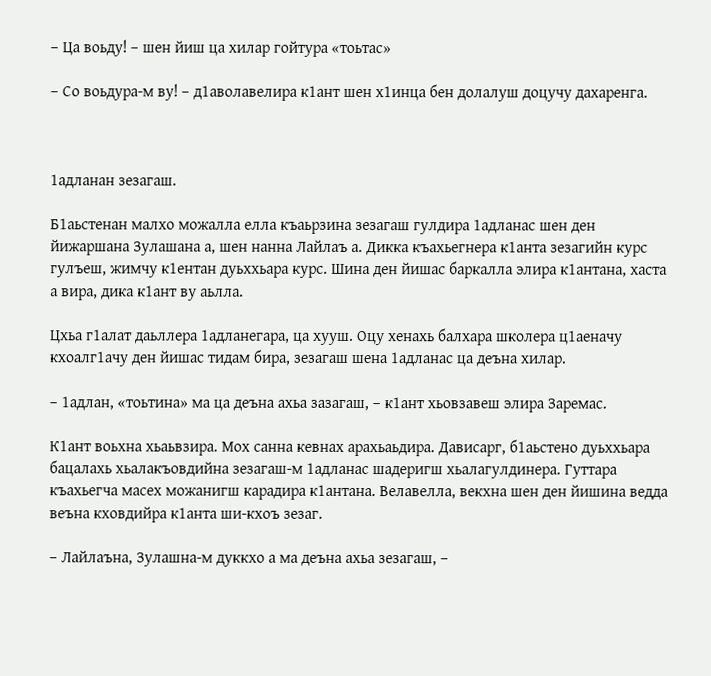– Ца воьду! – шен йиш ца хилар гойтура «тоьтас»

– Со воьдура-м ву! – д1аволавелира к1ант шен х1инца бен долалуш доцучу дахаренга.



1адланан зезагаш.

Б1аьстенан малхо можалла елла къаьрзина зезагаш гулдира 1адланас шен ден йижаршана Зулашана а, шен нанна Лайлаъ а. Дикка къахьегнера к1анта зезагийн курс гулъеш, жимчу к1ентан дуьххьара курс. Шина ден йишас баркалла элира к1антана, хаста а вира, дика к1ант ву аьлла.

Цхьа г1алат даьллера 1адланегара, ца хууш. Оцу хенахь балхара школера ц1аеначу кхоалг1ачу ден йишас тидам бира, зезагаш шена 1адланас ца деъна хилар.

– 1адлан, «тоьтина» ма ца деъна ахьа зазагаш, – к1ант хьовзавеш элира Заремас.

К1ант воьхна хьаьвзира. Мох санна кевнах арахьаьдира. Дависарг, б1аьстено дуьххьара бацалахь хьалакъовдийна зезагаш-м 1адланас шадеригш хьалагулдинера. Гуттара къахьегча масех можанигш карадира к1антана. Велавелла, векхна шен ден йишина ведда веъна кховдийра к1анта ши-кхоъ зезаг.

– Лайлаъна, Зулашна-м дуккхо а ма деъна ахьа зезагаш, –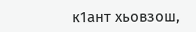к1ант хьовзош,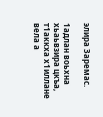элира Заремас.

1адлан воьхна хьаьвзира цкъа, т1аккха х1иллане вела а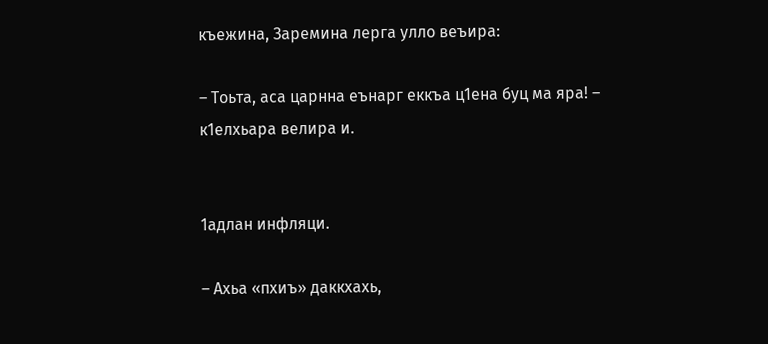къежина, Заремина лерга улло веъира:

– Тоьта, аса царнна еънарг еккъа ц1ена буц ма яра! – к1елхьара велира и.


1адлан инфляци.

– Ахьа «пхиъ» даккхахь,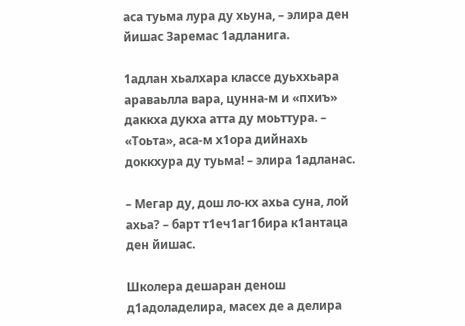аса туьма лура ду хьуна, – элира ден йишас Заремас 1адланига.

1адлан хьалхара классе дуьххьара араваьлла вара, цунна-м и «пхиъ» даккха дукха атта ду моьттура. – «Тоьта», аса-м х1ора дийнахь доккхура ду туьма! – элира 1адланас.

– Мегар ду, дош ло-кх ахьа суна, лой ахьа? – барт т1еч1аг1бира к1антаца ден йишас.

Школера дешаран денош д1адоладелира, масех де а делира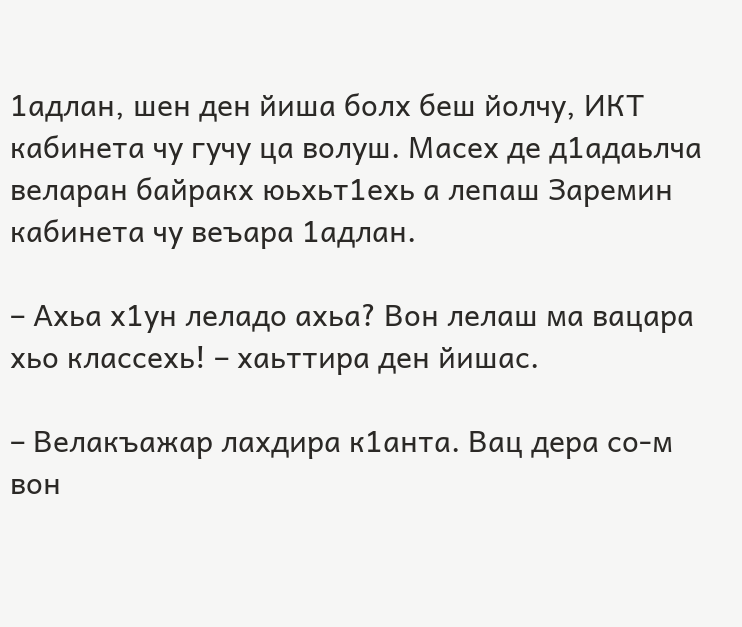1адлан, шен ден йиша болх беш йолчу, ИКТ кабинета чу гучу ца волуш. Масех де д1адаьлча веларан байракх юьхьт1ехь а лепаш Заремин кабинета чу веъара 1адлан.

– Ахьа х1ун леладо ахьа? Вон лелаш ма вацара хьо классехь! – хаьттира ден йишас.

– Велакъажар лахдира к1анта. Вац дера со-м вон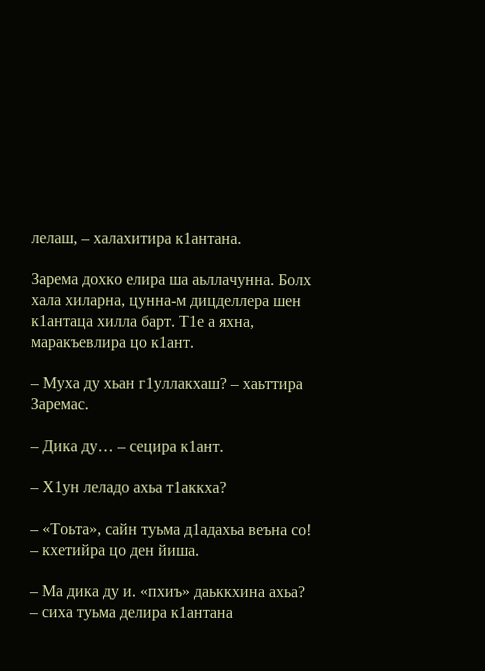лелаш, – халахитира к1антана.

Зарема дохко елира ша аьллачунна. Болх хала хиларна, цунна-м дицделлера шен к1антаца хилла барт. Т1е а яхна, маракъевлира цо к1ант.

– Муха ду хьан г1уллакхаш? – хаьттира Заремас.

– Дика ду… – сецира к1ант.

– Х1ун леладо ахьа т1аккха?

– «Тоьта», сайн туьма д1адахьа веъна со! – кхетийра цо ден йиша.

– Ма дика ду и. «пхиъ» даьккхина ахьа? – сиха туьма делира к1антана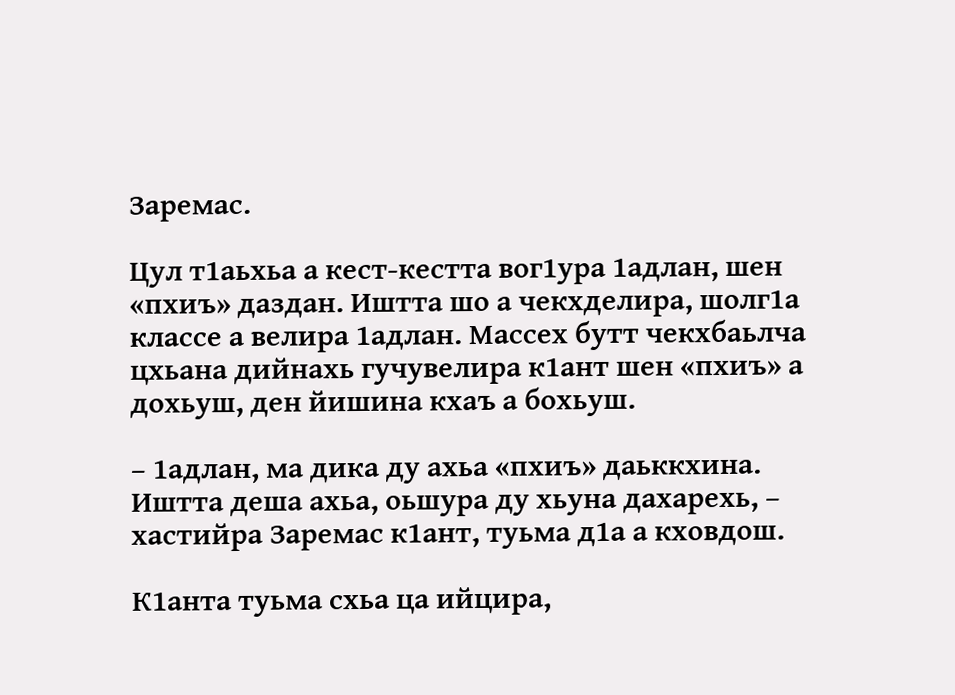Заремас.

Цул т1аьхьа а кест-кестта вог1ура 1адлан, шен «пхиъ» даздан. Иштта шо а чекхделира, шолг1а классе а велира 1адлан. Массех бутт чекхбаьлча цхьана дийнахь гучувелира к1ант шен «пхиъ» а дохьуш, ден йишина кхаъ а бохьуш.

– 1адлан, ма дика ду ахьа «пхиъ» даьккхина. Иштта деша ахьа, оьшура ду хьуна дахарехь, – хастийра Заремас к1ант, туьма д1а а кховдош.

К1анта туьма схьа ца ийцира,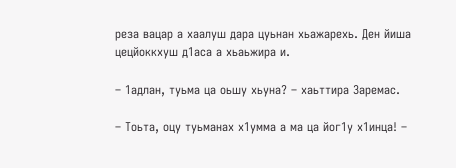реза вацар а хаалуш дара цуьнан хьажарехь. Ден йиша цецйоккхуш д1аса а хьаьжира и.

– 1адлан, туьма ца оьшу хьуна? – хаьттира Заремас.

– Тоьта, оцу туьманах х1умма а ма ца йог1у х1инца! –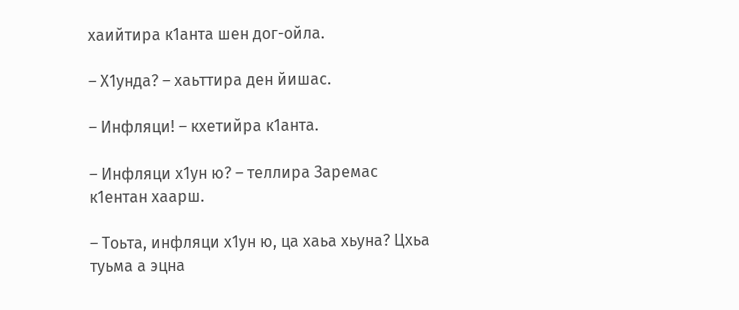хаийтира к1анта шен дог-ойла.

– Х1унда? – хаьттира ден йишас.

– Инфляци! – кхетийра к1анта.

– Инфляци х1ун ю? – теллира Заремас к1ентан хаарш.

– Тоьта, инфляци х1ун ю, ца хаьа хьуна? Цхьа туьма а эцна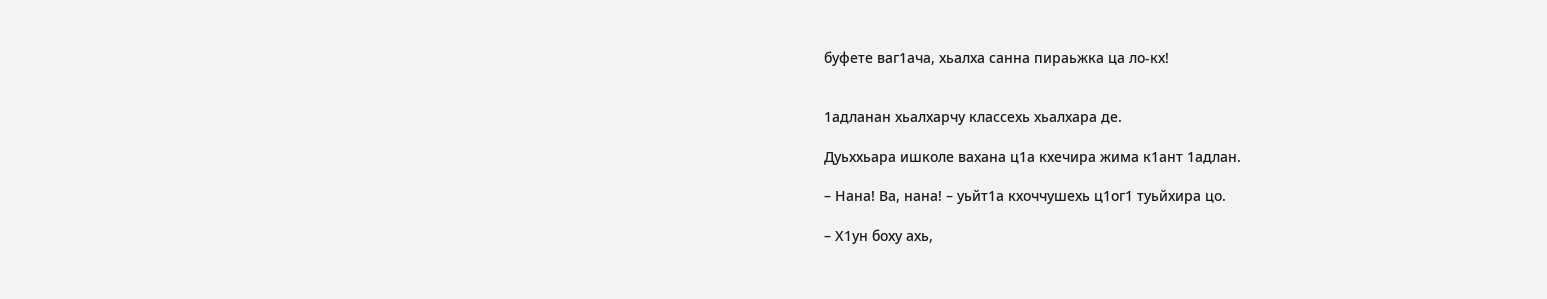буфете ваг1ача, хьалха санна пираьжка ца ло-кх!


1адланан хьалхарчу классехь хьалхара де.

Дуьххьара ишколе вахана ц1а кхечира жима к1ант 1адлан.

– Нана! Ва, нана! – уьйт1а кхоччушехь ц1ог1 туьйхира цо.

– Х1ун боху ахь,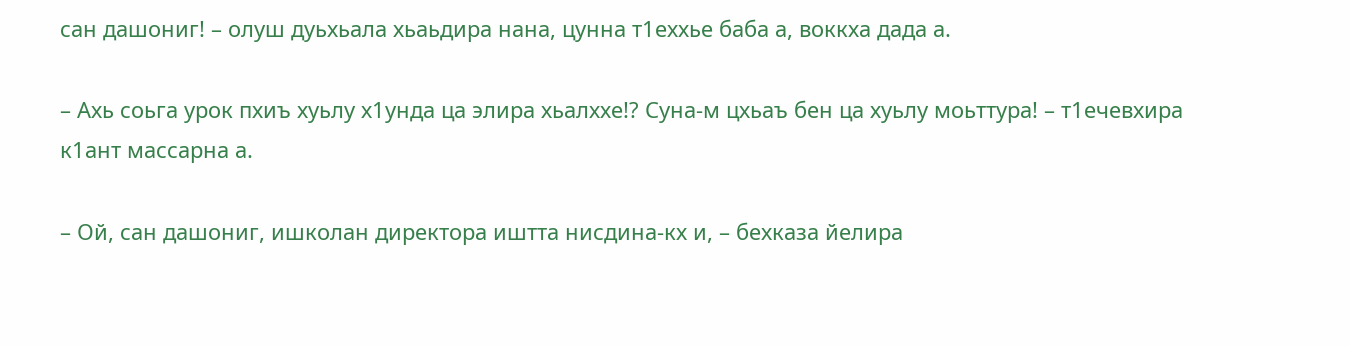сан дашониг! – олуш дуьхьала хьаьдира нана, цунна т1еххье баба а, воккха дада а.

– Ахь соьга урок пхиъ хуьлу х1унда ца элира хьалххе!? Суна-м цхьаъ бен ца хуьлу моьттура! – т1ечевхира к1ант массарна а.

– Ой, сан дашониг, ишколан директора иштта нисдина-кх и, – бехказа йелира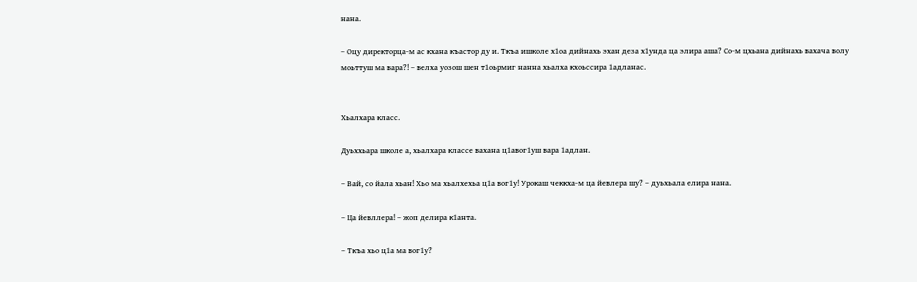нана.

– Оцу директорца-м ас кхана къастор ду и. Ткъа ишколе х1оа дийнахь эхан деза х1унда ца элира аша? Со-м цхьана дийнахь вахача волу моьттуш ма вара?! – велха уозош шен т1оьрмиг нанна хьалха кхоьссира 1адланас.


Хьалхара класс.

Дуьххьара школе а, хьалхара классе вахана ц1авог1уш вара 1адлан.

– Вай, со йала хьан! Хьо ма хьалхехьа ц1а вог1у! Урокаш чеккха-м ца йевлера шу? – дуьхьала елира нана.

– Ца йевллера! – жоп делира к1анта.

– Ткъа хьо ц1а ма вог1у?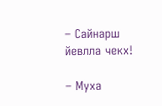– Сайнарш йевлла чекх!

– Муха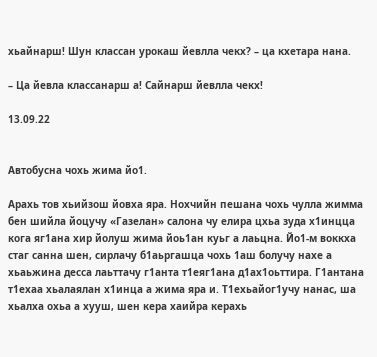хьайнарш! Шун классан урокаш йевлла чекх? – ца кхетара нана.

– Ца йевла классанарш а! Сайнарш йевлла чекх!

13.09.22


Автобусна чохь жима йо1.

Арахь тов хьийзош йовха яра. Нохчийн пешана чохь чулла жимма бен шийла йоцучу «Газелан» салона чу елира цхьа зуда х1инцца кога яг1ана хир йолуш жима йоь1ан куьг а лаьцна. Йо1-м воккха стаг санна шен, сирлачу б1аьргашца чохь 1аш болучу нахе а хьаьжина десса лаьттачу г1анта т1еяг1ана д1ах1оьттира. Г1антана т1ехаа хьалаялан х1инца а жима яра и. Т1ехьайог1учу нанас, ша хьалха охьа а хууш, шен кера хаийра керахь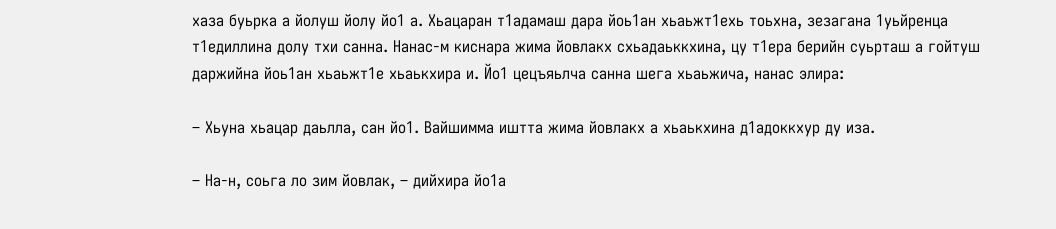хаза буьрка а йолуш йолу йо1 а. Хьацаран т1адамаш дара йоь1ан хьаьжт1ехь тоьхна, зезагана 1уьйренца т1едиллина долу тхи санна. Нанас-м киснара жима йовлакх схьадаьккхина, цу т1ера берийн суьрташ а гойтуш даржийна йоь1ан хьаьжт1е хьаькхира и. Йо1 цецъяьлча санна шега хьаьжича, нанас элира:

– Хьуна хьацар даьлла, сан йо1. Вайшимма иштта жима йовлакх а хьаькхина д1адоккхур ду иза.

– На-н, соьга ло зим йовлак, – дийхира йо1а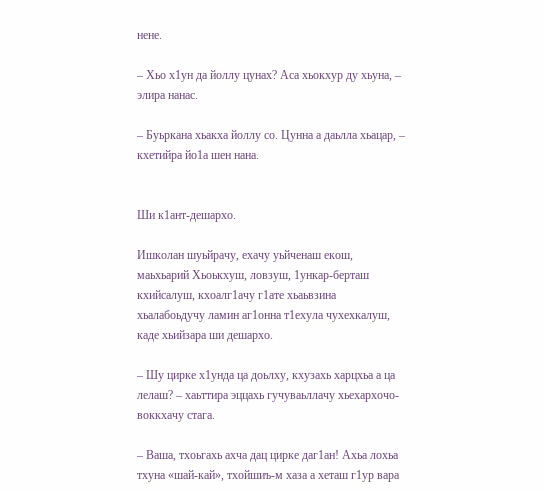нене.

– Хьо х1ун да йоллу цунах? Аса хьокхур ду хьуна, – элира нанас.

– Буьркана хьакха йоллу со. Цунна а даьлла хьацар, – кхетийра йо1а шен нана.


Ши к1ант-дешархо.

Ишколан шуьйрачу, ехачу уьйченаш екош, маьхьарий Хьоькхуш, ловзуш, 1ункар-берташ кхийсалуш, кхоалг1ачу г1ате хьаьвзина хьалабоьдучу ламин аг1онна т1ехула чухехкалуш, каде хьийзара ши дешархо.

– Шу цирке х1унда ца доьлху, кхузахь харцхьа а ца лелаш? – хаьттира эццахь гучуваьллачу хьехархочо-воккхачу стага.

– Ваша, тхоьгахь ахча дац цирке даг1ан! Ахьа лохьа тхуна «шай-кай», тхойшиъ-м хаза а хеташ г1ур вара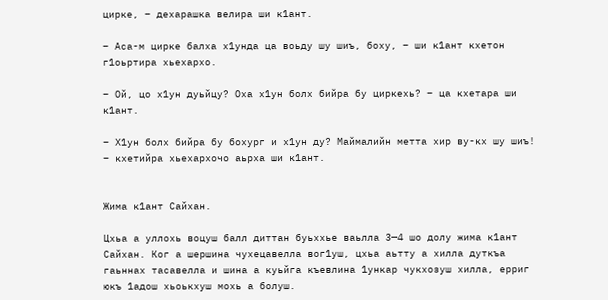цирке, – дехарашка велира ши к1ант.

– Аса-м цирке балха х1унда ца воьду шу шиъ, боху, – ши к1ант кхетон г1оьртира хьехархо.

– Ой, цо х1ун дуьйцу? Оха х1ун болх бийра бу циркехь? – ца кхетара ши к1ант.

– Х1ун болх бийра бу бохург и х1ун ду? Маймалийн метта хир ву-кх шу шиъ! – кхетийра хьехархочо аьрха ши к1ант.


Жима к1ант Сайхан.

Цхьа а уллохь воцуш балл диттан буьххье ваьлла 3—4 шо долу жима к1ант Сайхан. Ког а шершина чухецавелла вог1уш, цхьа аьтту а хилла дуткъа гаьннах тасавелла и шина а куьйга къевлина 1ункар чукхозуш хилла, ерриг юкъ 1адош хьоькхуш мохь а болуш.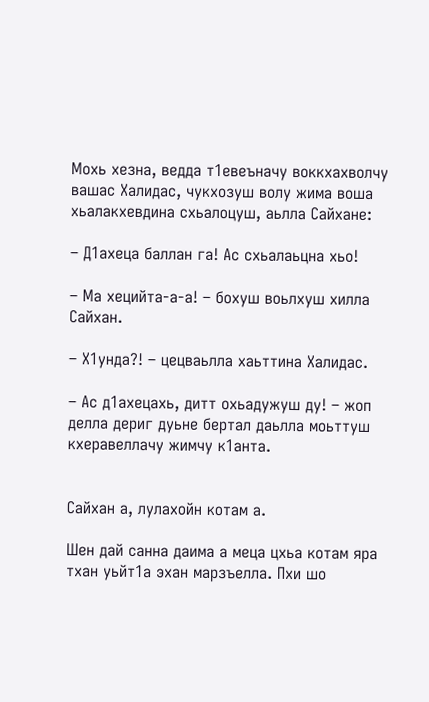Мохь хезна, ведда т1евеъначу воккхахволчу вашас Халидас, чукхозуш волу жима воша хьалакхевдина схьалоцуш, аьлла Сайхане:

– Д1ахеца баллан га! Ас схьалаьцна хьо!

– Ма хецийта-а-а! – бохуш воьлхуш хилла Сайхан.

– Х1унда?! – цецваьлла хаьттина Халидас.

– Ас д1ахецахь, дитт охьадужуш ду! – жоп делла дериг дуьне бертал даьлла моьттуш кхеравеллачу жимчу к1анта.


Сайхан а, лулахойн котам а.

Шен дай санна даима а меца цхьа котам яра тхан уьйт1а эхан марзъелла. Пхи шо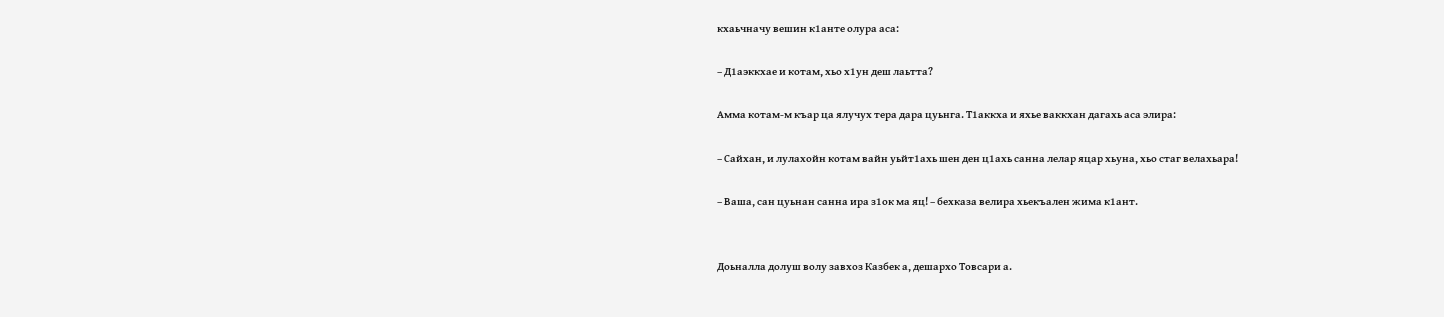кхаьчначу вешин к1анте олура аса:

– Д1аэккхае и котам, хьо х1ун деш лаьтта?

Амма котам-м къар ца ялучух тера дара цуьнга. Т1аккха и яхье ваккхан дагахь аса элира:

– Сайхан, и лулахойн котам вайн уьйт1ахь шен ден ц1ахь санна лелар яцар хьуна, хьо стаг велахьара!

– Ваша, сан цуьнан санна ира з1ок ма яц! – бехказа велира хьекъален жима к1ант.


Доьналла долуш волу завхоз Казбек а, дешархо Товсари а.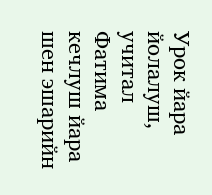Урок йара йолалуш, учитал Фатима кечлуш йара шен эшарийн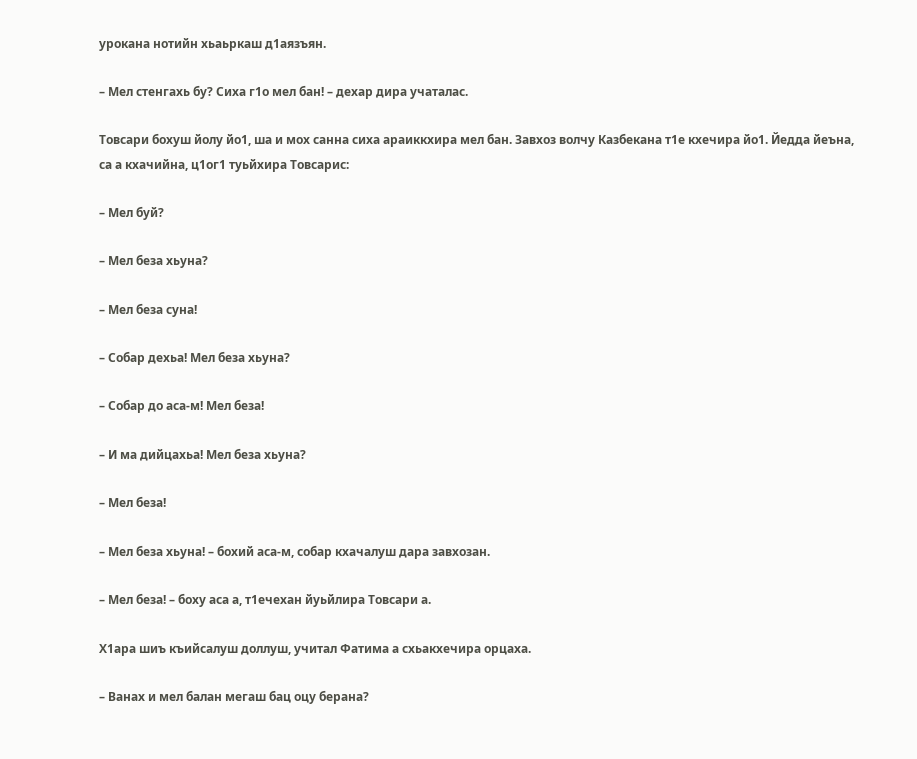урокана нотийн хьаьркаш д1аязъян.

– Мел стенгахь бу? Сиха г1о мел бан! – дехар дира учаталас.

Товсари бохуш йолу йо1, ша и мох санна сиха араиккхира мел бан. Завхоз волчу Казбекана т1е кхечира йо1. Йедда йеъна, са а кхачийна, ц1ог1 туьйхира Товсарис:

– Мел буй?

– Мел беза хьуна?

– Мел беза суна!

– Собар дехьа! Мел беза хьуна?

– Собар до аса-м! Мел беза!

– И ма дийцахьа! Мел беза хьуна?

– Мел беза!

– Мел беза хьуна! – бохий аса-м, собар кхачалуш дара завхозан.

– Мел беза! – боху аса а, т1ечехан йуьйлира Товсари а.

Х1ара шиъ къийсалуш доллуш, учитал Фатима а схьакхечира орцаха.

– Ванах и мел балан мегаш бац оцу берана?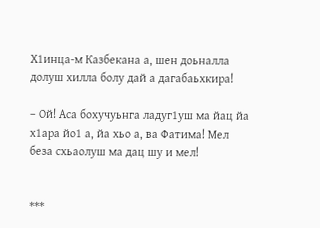Х1инца-м Казбекана а, шен доьналла долуш хилла болу дай а дагабаьхкира!

– Ой! Аса бохучуьнга ладуг1уш ма йац йа х1ара йо1 а, йа хьо а, ва Фатима! Мел беза схьаолуш ма дац шу и мел!


***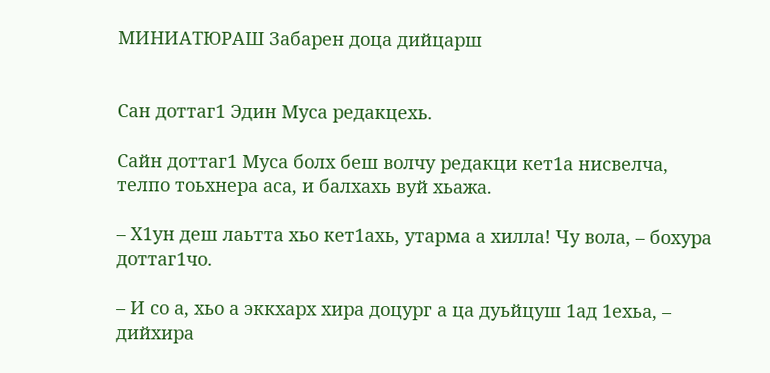МИНИАТЮРАШ Забарен доца дийцарш


Сан доттаг1 Эдин Муса редакцехь.

Сайн доттаг1 Муса болх беш волчу редакци кет1а нисвелча, телпо тоьхнера аса, и балхахь вуй хьажа.

– Х1ун деш лаьтта хьо кет1ахь, утарма а хилла! Чу вола, – бохура доттаг1чо.

– И со а, хьо а эккхарх хира доцург а ца дуьйцуш 1ад 1ехьа, – дийхира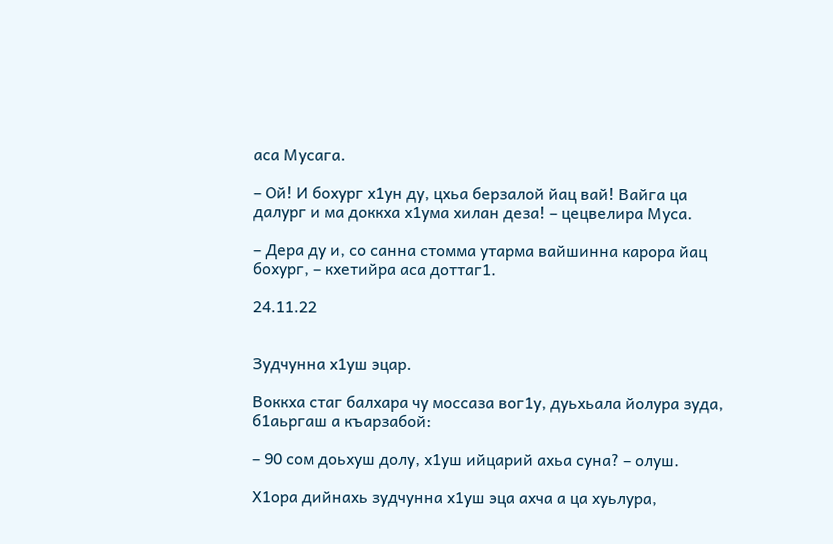аса Мусага.

– Ой! И бохург х1ун ду, цхьа берзалой йац вай! Вайга ца далург и ма доккха х1ума хилан деза! – цецвелира Муса.

– Дера ду и, со санна стомма утарма вайшинна карора йац бохург, – кхетийра аса доттаг1.

24.11.22


Зудчунна х1уш эцар.

Воккха стаг балхара чу моссаза вог1у, дуьхьала йолура зуда, б1аьргаш а къарзабой:

– 90 сом доьхуш долу, х1уш ийцарий ахьа суна? – олуш.

Х1ора дийнахь зудчунна х1уш эца ахча а ца хуьлура,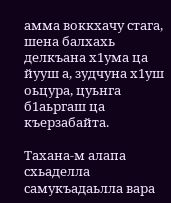амма воккхачу стага, шена балхахь делкъана х1ума ца йууш а, зудчуна х1уш оьцура, цуьнга б1аьргаш ца къерзабайта.

Тахана-м алапа схьаделла самукъадаьлла вара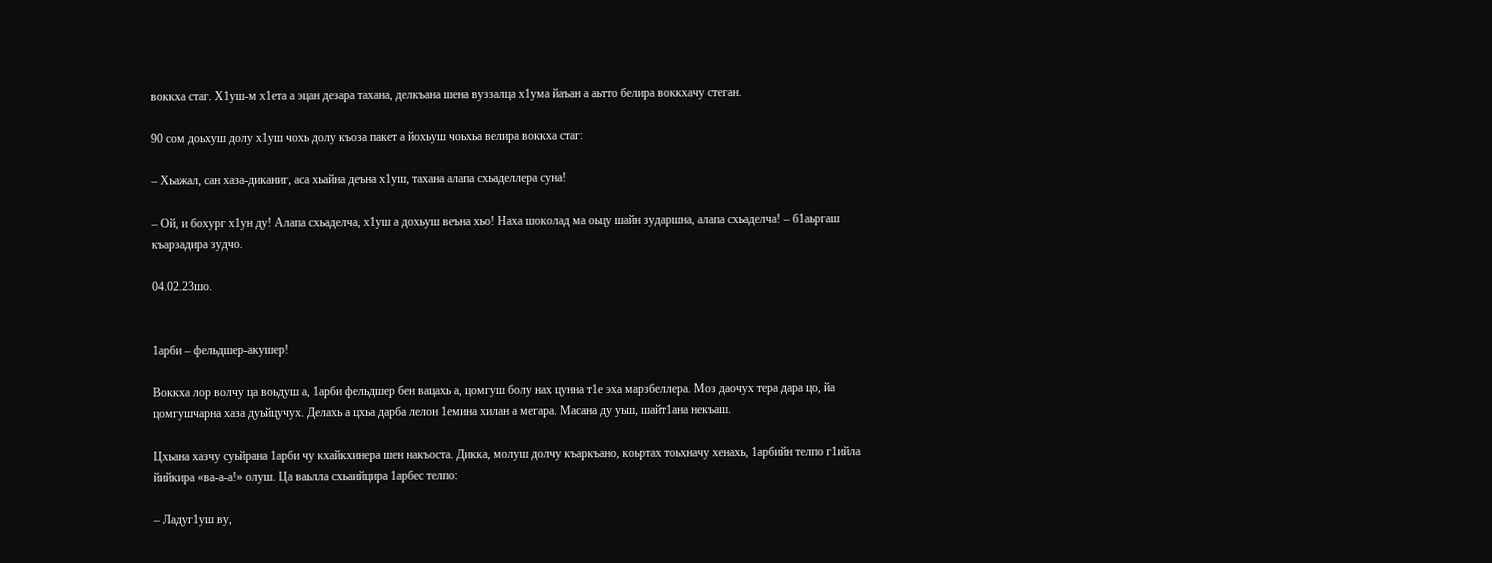воккха стаг. Х1уш-м х1ета а эцан дезара тахана, делкъана шена вуззалца х1ума йаъан а аьтто белира воккхачу стеган.

90 сом доьхуш долу х1уш чохь долу къоза пакет а йохьуш чоьхьа велира воккха стаг:

– Хьажал, сан хаза-диканиг, аса хьайна деъна х1уш, тахана алапа схьаделлера суна!

– Ой, и бохург х1ун ду! Алапа схьаделча, х1уш а дохьуш веъна хьо! Наха шоколад ма оьцу шайн зударшна, алапа схьаделча! – б1аьргаш къарзадира зудчо.

04.02.23шо.


1арби – фельдшер-акушер!

Воккха лор волчу ца воьдуш а, 1арби фельдшер бен вацахь а, цомгуш болу нах цунна т1е эха марзбеллера. Моз даочух тера дара цо, йа цомгушчарна хаза дуьйцучух. Делахь а цхьа дарба лелон 1емина хилан а мегара. Масана ду уьш, шайт1ана некъаш.

Цхьана хазчу суьйрана 1арби чу кхайкхинера шен накъоста. Дикка, молуш долчу къаркъано, коьртах тоьхначу хенахь, 1арбийн телпо г1ийла йийкира «ва-а-а!» олуш. Ца ваьлла схьаийцира 1арбес телпо:

– Ладуг1уш ву,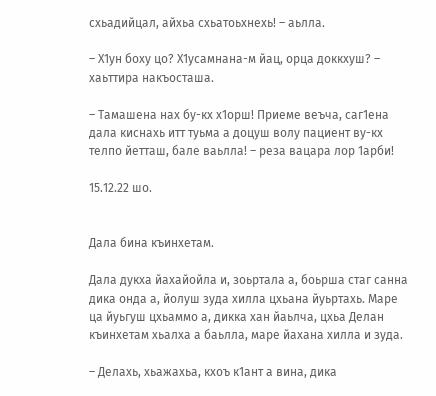схьадийцал, айхьа схьатоьхнехь! – аьлла.

– Х1ун боху цо? Х1усамнана-м йац, орца доккхуш? – хаьттира накъосташа.

– Тамашена нах бу-кх х1орш! Приеме веъча, саг1ена дала киснахь итт туьма а доцуш волу пациент ву-кх телпо йетташ, бале ваьлла! – реза вацара лор 1арби!

15.12.22 шо.


Дала бина къинхетам.

Дала дукха йахайойла и, зоьртала а, боьрша стаг санна дика онда а, йолуш зуда хилла цхьана йуьртахь. Маре ца йуьгуш цхьаммо а, дикка хан йаьлча, цхьа Делан къинхетам хьалха а баьлла, маре йахана хилла и зуда.

– Делахь, хьажахьа, кхоъ к1ант а вина, дика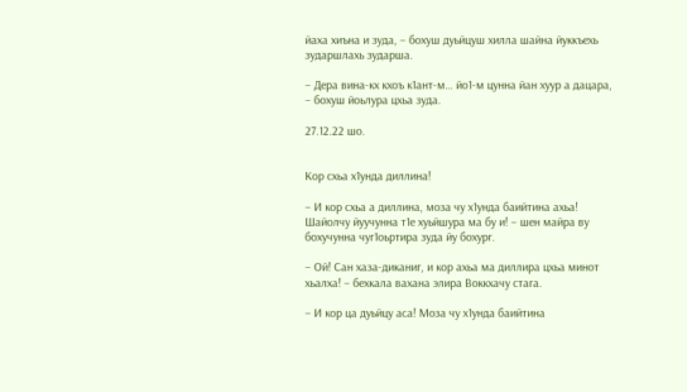йаха хиъна и зуда, – бохуш дуьйцуш хилла шайна йуккъехь зударшлахь зударша.

– Дера вина-кх кхоъ к1ант-м… йо1-м цунна йан хуур а дацара, – бохуш йоьлура цхьа зуда.

27.12.22 шо.


Кор схьа х1унда диллина!

– И кор схьа а диллина, моза чу х1унда баийтина ахьа! Шайолчу йуучунна т1е хуьйшура ма бу и! – шен майра ву бохучунна чуг1оьртира зуда йу бохург.

– Ой! Сан хаза-диканиг, и кор ахьа ма диллира цхьа минот хьалха! – бехкала вахана элира Воккхачу стага.

– И кор ца дуьйцу аса! Моза чу х1унда баийтина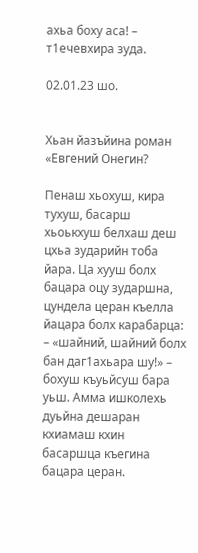ахьа боху аса! – т1ечевхира зуда.

02.01.23 шо.


Хьан йазъйина роман «Евгений Онегин?

Пенаш хьохуш, кира тухуш, басарш хьоькхуш белхаш деш цхьа зударийн тоба йара. Ца хууш болх бацара оцу зударшна, цундела церан къелла йацара болх карабарца: – «шайний, шайний болх бан даг1ахьара шу!» – бохуш къуьйсуш бара уьш. Амма ишколехь дуьйна дешаран кхиамаш кхин басаршца къегина бацара церан.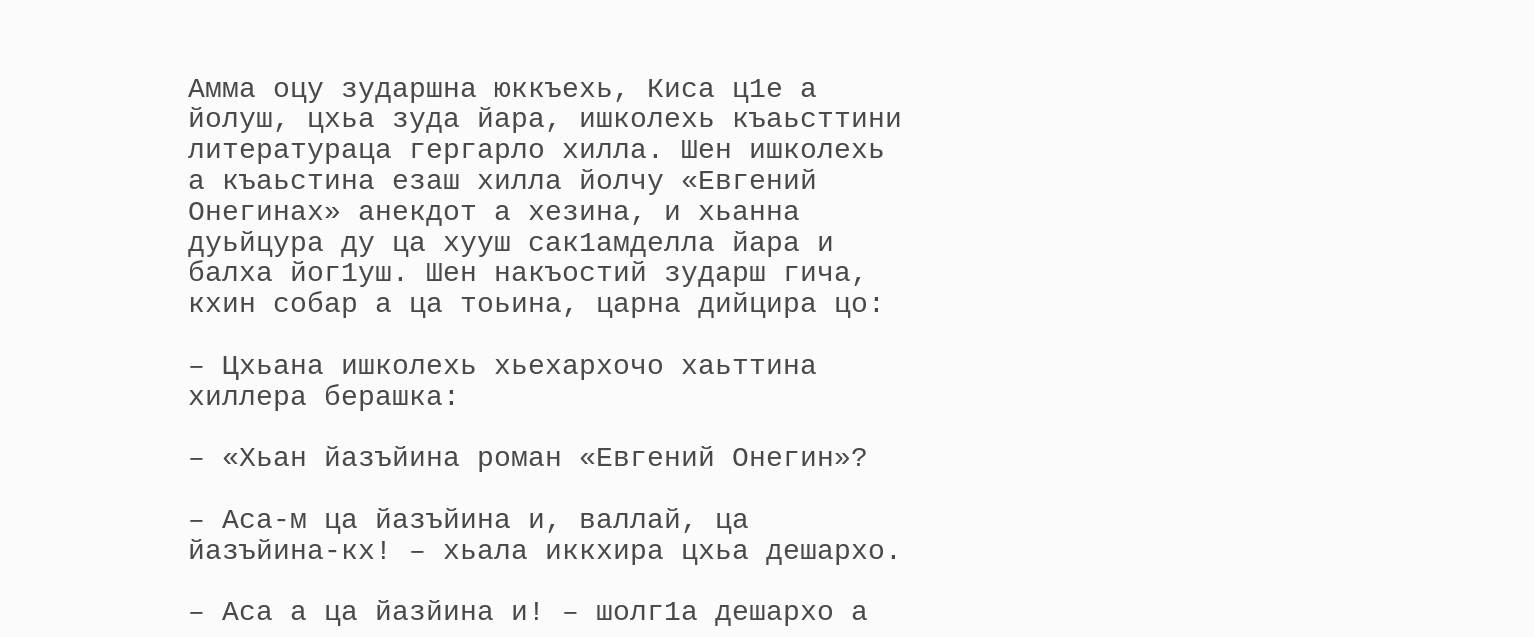Амма оцу зударшна юккъехь, Киса ц1е а йолуш, цхьа зуда йара, ишколехь къаьсттини литератураца гергарло хилла. Шен ишколехь а къаьстина езаш хилла йолчу «Евгений Онегинах» анекдот а хезина, и хьанна дуьйцура ду ца хууш сак1амделла йара и балха йог1уш. Шен накъостий зударш гича, кхин собар а ца тоьина, царна дийцира цо:

– Цхьана ишколехь хьехархочо хаьттина хиллера берашка:

– «Хьан йазъйина роман «Евгений Онегин»?

– Аса-м ца йазъйина и, валлай, ца йазъйина-кх! – хьала иккхира цхьа дешархо.

– Аса а ца йазйина и! – шолг1а дешархо а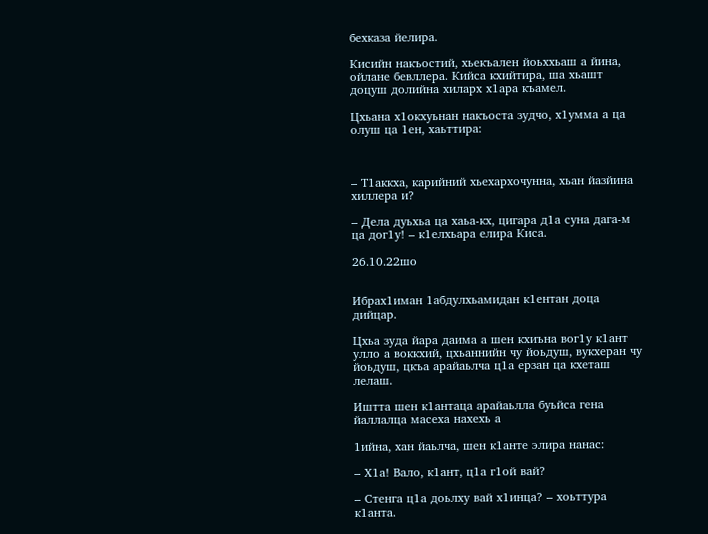бехказа йелира.

Кисийн накъостий, хьекъален йоьххьаш а йина, ойлане бевллера. Кийса кхийтира, ша хьашт доцуш долийна хиларх х1ара къамел.

Цхьана х1окхуьнан накъоста зудчо, х1умма а ца олуш ца 1ен, хаьттира:



– Т1аккха, карийний хьехархочунна, хьан йазйина хиллера и?

– Дела дуьхьа ца хаьа-кх, цигара д1а суна дага-м ца дог1у! – к1елхьара елира Киса.

26.10.22шо


Ибрах1иман 1абдулхьамидан к1ентан доца дийцар.

Цхьа зуда йара даима а шен кхиъна вог1у к1ант улло а воккхий, цхьаннийн чу йоьдуш, вукхеран чу йоьдуш, цкъа арайаьлча ц1а ерзан ца кхеташ лелаш.

Иштта шен к1антаца арайаьлла буьйса гена йаллалца масеха нахехь а

1ийна, хан йаьлча, шен к1анте элира нанас:

– Х1а! Вало, к1ант, ц1а г1ой вай?

– Стенга ц1а доьлху вай х1инца? – хоьттура к1анта.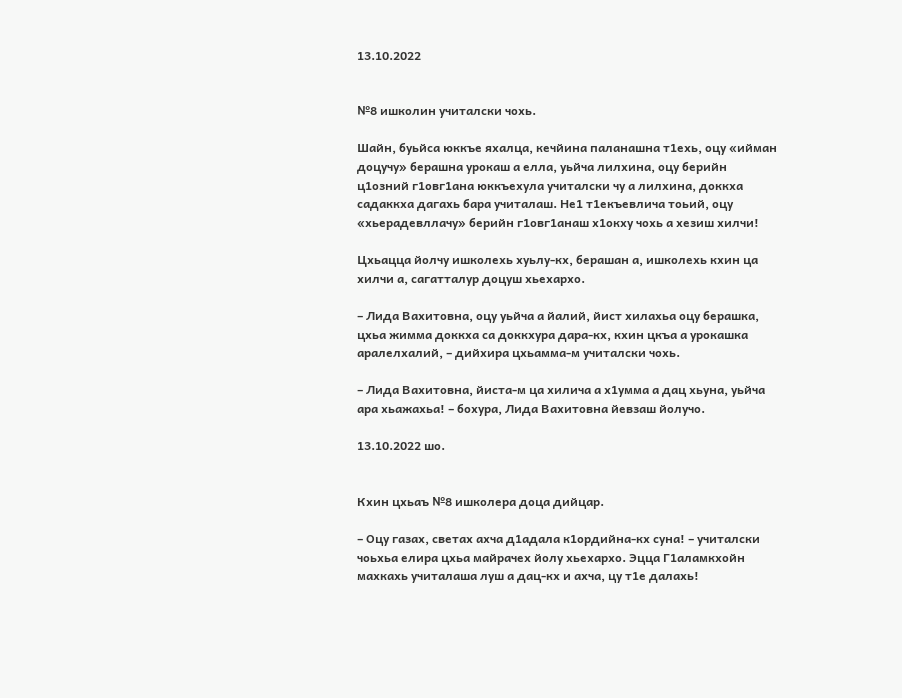13.10.2022


№8 ишколин учиталски чохь.

Шайн, буьйса юккъе яхалца, кечйина паланашна т1ехь, оцу «ийман доцучу» берашна урокаш а елла, уьйча лилхина, оцу берийн ц1озний г1овг1ана юккъехула учиталски чу а лилхина, доккха садаккха дагахь бара учиталаш. Не1 т1екъевлича тоьий, оцу «хьерадевллачу» берийн г1овг1анаш х1окху чохь а хезиш хилчи!

Цхьацца йолчу ишколехь хуьлу-кх, берашан а, ишколехь кхин ца хилчи а, сагатталур доцуш хьехархо.

– Лида Вахитовна, оцу уьйча а йалий, йист хилахьа оцу берашка, цхьа жимма доккха са доккхура дара-кх, кхин цкъа а урокашка аралелхалий, – дийхира цхьамма-м учиталски чохь.

– Лида Вахитовна, йиста-м ца хилича а х1умма а дац хьуна, уьйча ара хьажахьа! – бохура, Лида Вахитовна йевзаш йолучо.

13.10.2022 шо.


Кхин цхьаъ №8 ишколера доца дийцар.

– Оцу газах, светах ахча д1адала к1ордийна-кх суна! – учиталски чоьхьа елира цхьа майрачех йолу хьехархо. Эцца Г1аламкхойн махкахь учиталаша луш а дац-кх и ахча, цу т1е далахь!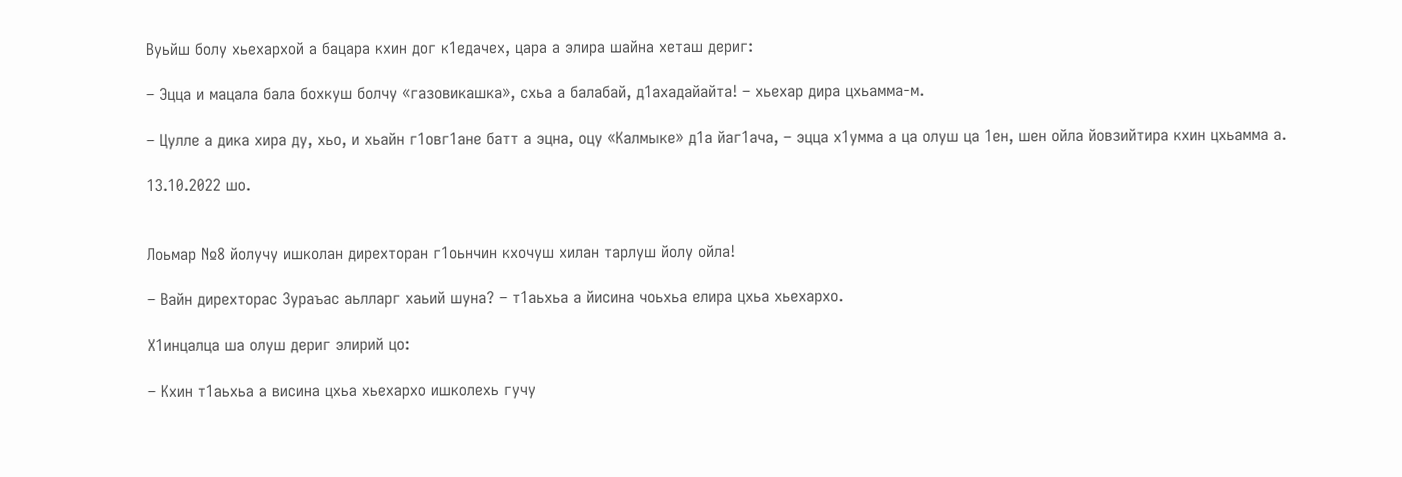Вуьйш болу хьехархой а бацара кхин дог к1едачех, цара а элира шайна хеташ дериг:

– Эцца и мацала бала бохкуш болчу «газовикашка», схьа а балабай, д1ахадайайта! – хьехар дира цхьамма-м.

– Цулле а дика хира ду, хьо, и хьайн г1овг1ане батт а эцна, оцу «Калмыке» д1а йаг1ача, – эцца х1умма а ца олуш ца 1ен, шен ойла йовзийтира кхин цхьамма а.

13.10.2022 шо.


Лоьмар №8 йолучу ишколан дирехторан г1оьнчин кхочуш хилан тарлуш йолу ойла!

– Вайн дирехторас Зураъас аьлларг хаьий шуна? – т1аьхьа а йисина чоьхьа елира цхьа хьехархо.

Х1инцалца ша олуш дериг элирий цо:

– Кхин т1аьхьа а висина цхьа хьехархо ишколехь гучу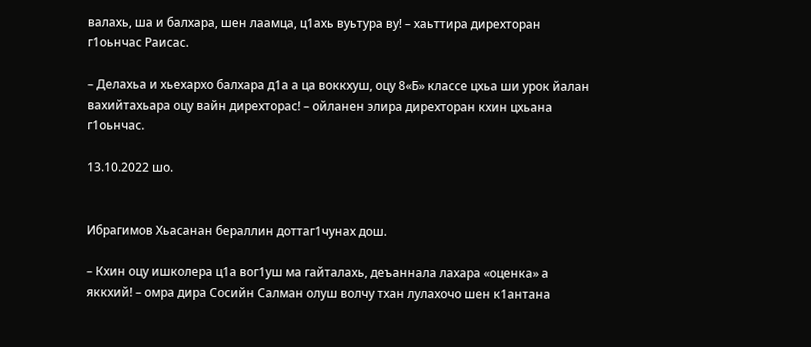валахь, ша и балхара, шен лаамца, ц1ахь вуьтура ву! – хаьттира дирехторан г1оьнчас Раисас.

– Делахьа и хьехархо балхара д1а а ца воккхуш, оцу 8«Б» классе цхьа ши урок йалан вахийтахьара оцу вайн дирехторас! – ойланен элира дирехторан кхин цхьана г1оьнчас.

13.10.2022 шо.


Ибрагимов Хьасанан бераллин доттаг1чунах дош.

– Кхин оцу ишколера ц1а вог1уш ма гайталахь, деъаннала лахара «оценка» а яккхий! – омра дира Сосийн Салман олуш волчу тхан лулахочо шен к1антана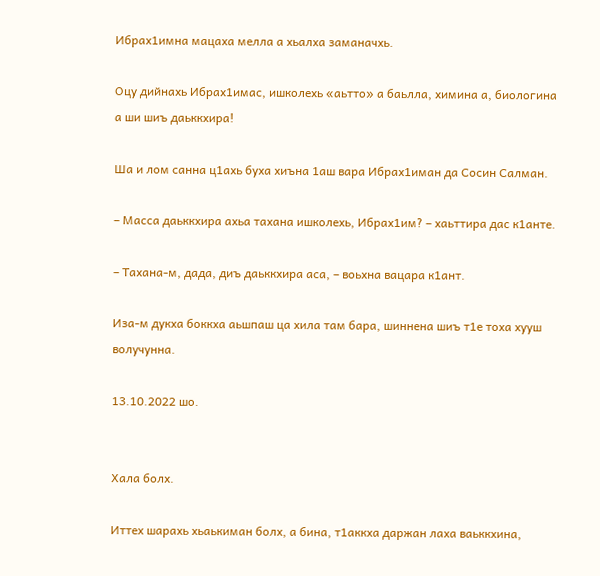Ибрах1имна мацаха мелла а хьалха заманачхь.

Оцу дийнахь Ибрах1имас, ишколехь «аьтто» а баьлла, химина а, биологина а ши шиъ даьккхира!

Ша и лом санна ц1ахь буха хиъна 1аш вара Ибрах1иман да Сосин Салман.

– Масса даьккхира ахьа тахана ишколехь, Ибрах1им? – хаьттира дас к1анте.

– Тахана-м, дада, диъ даьккхира аса, – воьхна вацара к1ант.

Иза-м дукха боккха аьшпаш ца хила там бара, шиннена шиъ т1е тоха хууш волучунна.

13.10.2022 шо.


Хала болх.

Иттех шарахь хьаькиман болх, а бина, т1аккха даржан лаха ваьккхина,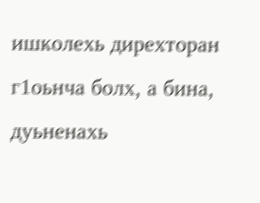ишколехь дирехторан г1оьнча болх, а бина, дуьненахь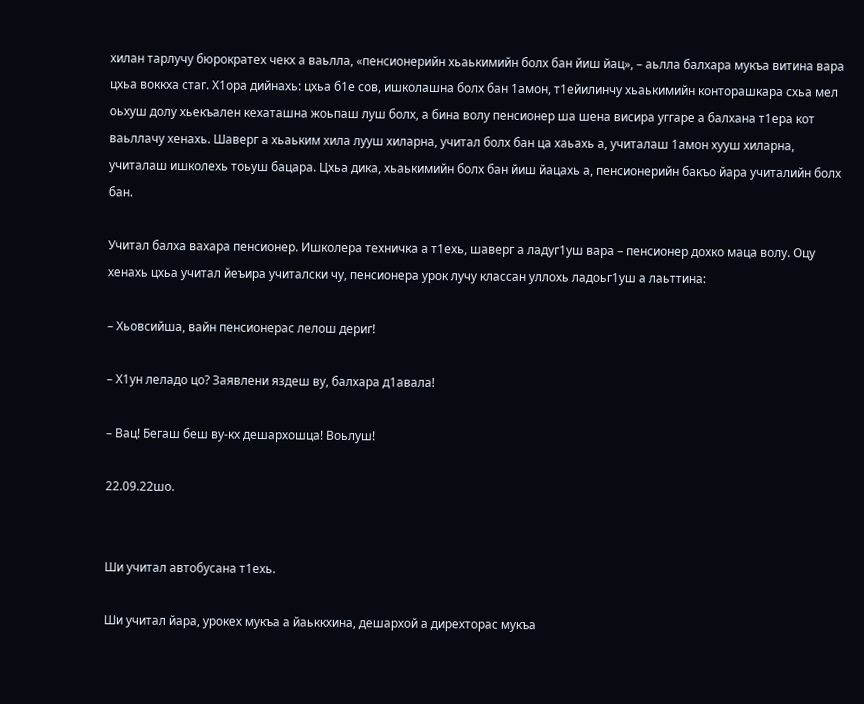хилан тарлучу бюрократех чекх а ваьлла, «пенсионерийн хьаькимийн болх бан йиш йац», – аьлла балхара мукъа витина вара цхьа воккха стаг. Х1ора дийнахь: цхьа б1е сов, ишколашна болх бан 1амон, т1ейилинчу хьаькимийн конторашкара схьа мел оьхуш долу хьекъален кехаташна жоьпаш луш болх, а бина волу пенсионер ша шена висира уггаре а балхана т1ера кот ваьллачу хенахь. Шаверг а хьаьким хила лууш хиларна, учитал болх бан ца хаьахь а, учиталаш 1амон хууш хиларна, учиталаш ишколехь тоьуш бацара. Цхьа дика, хьаькимийн болх бан йиш йацахь а, пенсионерийн бакъо йара учиталийн болх бан.

Учитал балха вахара пенсионер. Ишколера техничка а т1ехь, шаверг а ладуг1уш вара – пенсионер дохко маца волу. Оцу хенахь цхьа учитал йеъира учиталски чу, пенсионера урок лучу классан уллохь ладоьг1уш а лаьттина:

– Хьовсийша, вайн пенсионерас лелош дериг!

– Х1ун леладо цо? Заявлени яздеш ву, балхара д1авала!

– Вац! Бегаш беш ву-кх дешархошца! Воьлуш!

22.09.22шо.


Ши учитал автобусана т1ехь.

Ши учитал йара, урокех мукъа а йаьккхина, дешархой а дирехторас мукъа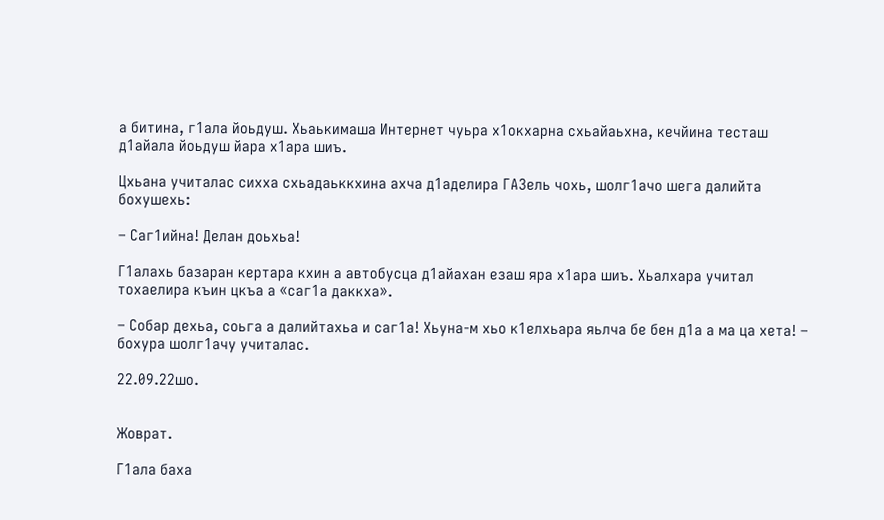а битина, г1ала йоьдуш. Хьаькимаша Интернет чуьра х1окхарна схьайаьхна, кечйина тесташ д1айала йоьдуш йара х1ара шиъ.

Цхьана учиталас сихха схьадаьккхина ахча д1аделира ГАЗель чохь, шолг1ачо шега далийта бохушехь:

– Саг1ийна! Делан доьхьа!

Г1алахь базаран кертара кхин а автобусца д1айахан езаш яра х1ара шиъ. Хьалхара учитал тохаелира къин цкъа а «саг1а даккха».

– Собар дехьа, соьга а далийтахьа и саг1а! Хьуна-м хьо к1елхьара яьлча бе бен д1а а ма ца хета! – бохура шолг1ачу учиталас.

22.09.22шо.


Жоврат.

Г1ала баха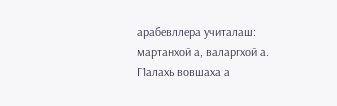арабевллера учиталаш: мартанхой а, валаргхой а. Г1алахь вовшаха а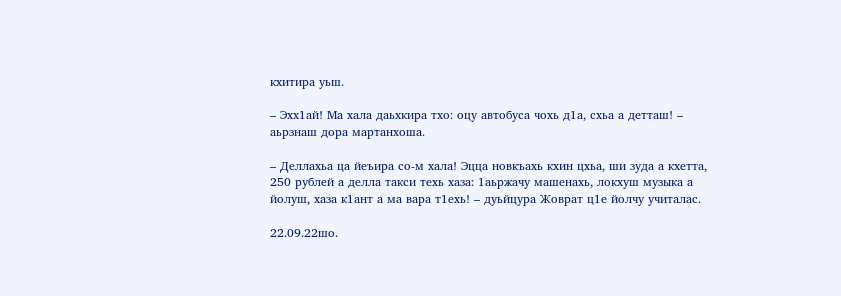кхитира уьш.

– Эхх1ай! Ма хала даьхкира тхо: оцу автобуса чохь д1а, схьа а детташ! – аьрзнаш дора мартанхоша.

– Деллахьа ца йеъира со-м хала! Эцца новкъахь кхин цхьа, ши зуда а кхетта, 250 рублей а делла такси техь хаза: 1аьржачу машенахь, локхуш музыка а йолуш, хаза к1ант а ма вара т1ехь! – дуьйцура Жоврат ц1е йолчу учиталас.

22.09.22шо.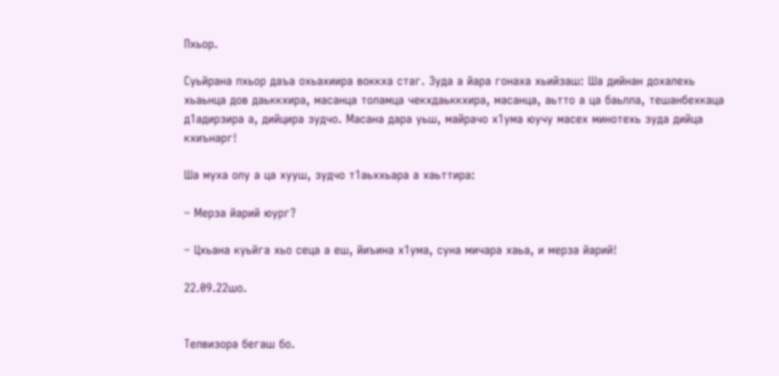Пхьор.

Суьйрана пхьор даъа охьахиира воккха стаг. Зуда а йара гонаха хьийзаш: Ша дийнан дохалехь хьаьнца дов даьккхира, масанца толамца чекхдаьккхира, масанца, аьтто а ца баьлла, тешанбехкаца д1адирзира а, дийцира зудчо. Масана дара уьш, майрачо х1ума юучу масех минотехь зуда дийца кхиънарг!

Ша муха олу а ца хууш, зудчо т1аьххьара а хаьттира:

– Мерза йарий юург?

– Цхьана куьйга хьо сеца а еш, йиъина х1ума, суна мичара хаьа, и мерза йарий!

22.09.22шо.


Телвизора бегаш бо.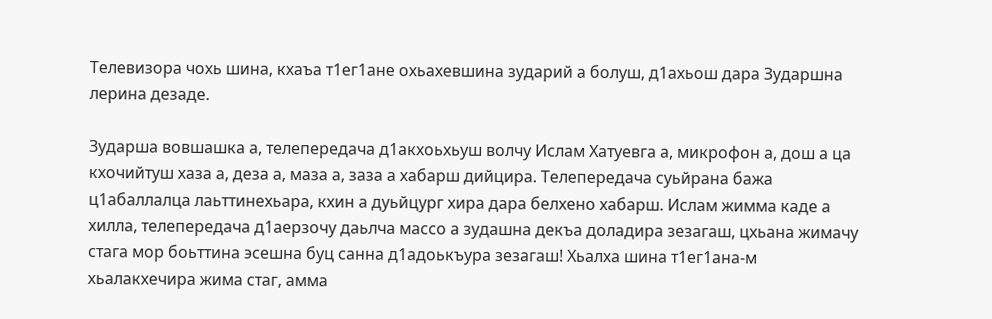Телевизора чохь шина, кхаъа т1ег1ане охьахевшина зударий а болуш, д1ахьош дара Зударшна лерина дезаде.

Зударша вовшашка а, телепередача д1акхоьхьуш волчу Ислам Хатуевга а, микрофон а, дош а ца кхочийтуш хаза а, деза а, маза а, заза а хабарш дийцира. Телепередача суьйрана бажа ц1абаллалца лаьттинехьара, кхин а дуьйцург хира дара белхено хабарш. Ислам жимма каде а хилла, телепередача д1аерзочу даьлча массо а зудашна декъа доладира зезагаш, цхьана жимачу стага мор боьттина эсешна буц санна д1адоькъура зезагаш! Хьалха шина т1ег1ана-м хьалакхечира жима стаг, амма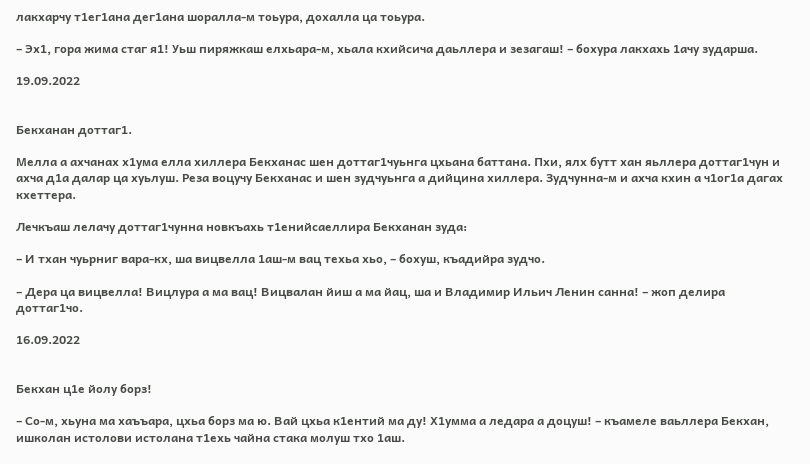лакхарчу т1ег1ана дег1ана шоралла-м тоьура, дохалла ца тоьура.

– Эх1, гора жима стаг я1! Уьш пиряжкаш елхьара-м, хьала кхийсича даьллера и зезагаш! – бохура лакхахь 1ачу зударша.

19.09.2022


Бекханан доттаг1.

Мелла а ахчанах х1ума елла хиллера Бекханас шен доттаг1чуьнга цхьана баттана. Пхи, ялх бутт хан яьллера доттаг1чун и ахча д1а далар ца хуьлуш. Реза воцучу Бекханас и шен зудчуьнга а дийцина хиллера. Зудчунна-м и ахча кхин а ч1ог1а дагах кхеттера.

Лечкъаш лелачу доттаг1чунна новкъахь т1енийсаеллира Бекханан зуда:

– И тхан чуьрниг вара-кх, ша вицвелла 1аш-м вац техьа хьо, – бохуш, къадийра зудчо.

– Дера ца вицвелла! Вицлура а ма вац! Вицвалан йиш а ма йац, ша и Владимир Ильич Ленин санна! – жоп делира доттаг1чо.

16.09.2022


Бекхан ц1е йолу борз!

– Со-м, хьуна ма хаъъара, цхьа борз ма ю. Вай цхьа к1ентий ма ду! Х1умма а ледара а доцуш! – къамеле ваьллера Бекхан, ишколан истолови истолана т1ехь чайна стака молуш тхо 1аш.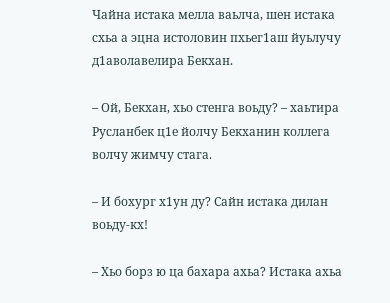Чайна истака мелла ваьлча, шен истака схьа а эцна истоловин пхьег1аш йуьлучу д1аволавелира Бекхан.

– Ой, Бекхан, хьо стенга воьду? – хаьтира Русланбек ц1е йолчу Бекханин коллега волчу жимчу стага.

– И бохург х1ун ду? Сайн истака дилан воьду-кх!

– Хьо борз ю ца бахара ахьа? Истака ахьа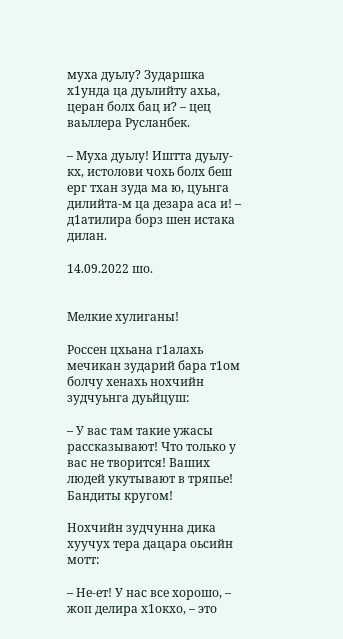муха дуьлу? Зударшка х1унда ца дуьлийту ахьа, церан болх бац и? – цец ваьллера Русланбек.

– Муха дуьлу! Иштта дуьлу-кх, истолови чохь болх беш ерг тхан зуда ма ю, цуьнга дилийта-м ца дезара аса и! – д1атилира борз шен истака дилан.

14.09.2022 шо.


Мелкие хулиганы!

Россен цхьана г1алахь мечикан зударий бара т1ом болчу хенахь нохчийн зудчуьнга дуьйцуш:

– У вас там такие ужасы рассказывают! Что только у вас не творится! Ваших людей укутывают в тряпье! Бандиты кругом!

Нохчийн зудчунна дика хуучух тера дацара оьсийн мотт:

– Не-ет! У нас все хорошо, – жоп делира х1окхо, – это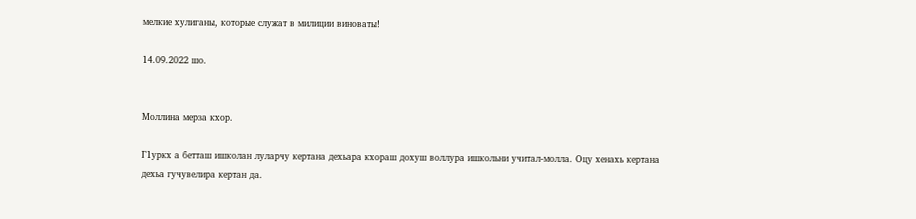мелкие хулиганы, которые служат в милиции виноваты!

14.09.2022 шо.


Моллина мерза кхор.

Г1уркх а бетташ ишколан луларчу кертана дехьара кхораш дохуш воллура ишкольни учитал-молла. Оцу хенахь кертана дехьа гучувелира кертан да.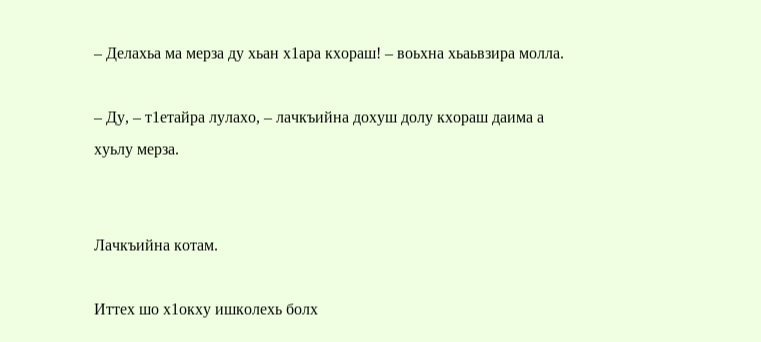– Делахьа ма мерза ду хьан х1ара кхораш! – воьхна хьаьвзира молла.

– Ду, – т1етайра лулахо, – лачкъийна дохуш долу кхораш даима а хуьлу мерза.


Лачкъийна котам.

Иттех шо х1окху ишколехь болх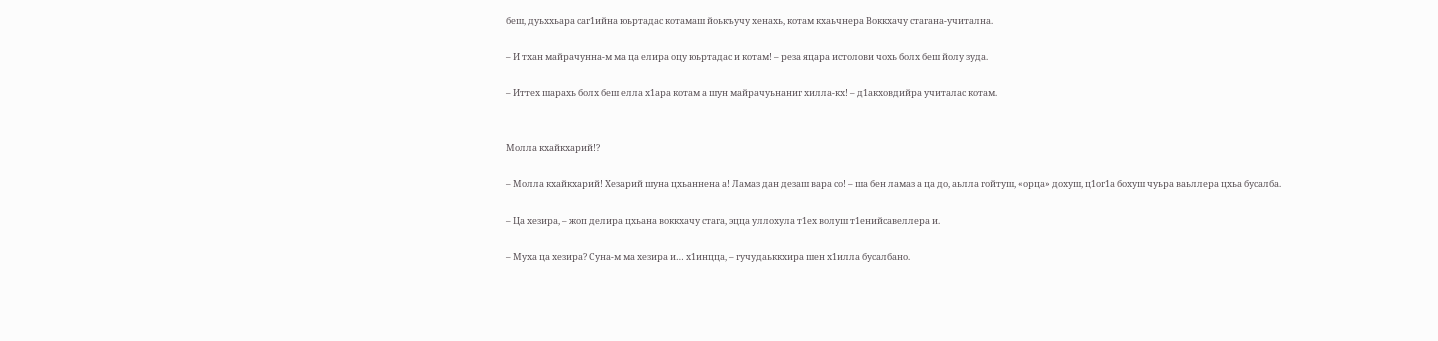беш, дуьххьара саг1ийна юьртадас котамаш йоькъучу хенахь, котам кхаьчнера Воккхачу стагана-учитална.

– И тхан майрачунна-м ма ца елира оцу юьртадас и котам! – реза яцара истолови чохь болх беш йолу зуда.

– Иттех шарахь болх беш елла х1ара котам а шун майрачуьнаниг хилла-кх! – д1акховдийра учиталас котам.


Молла кхайкхарий!?

– Молла кхайкхарий! Хезарий шуна цхьаннена а! Ламаз дан дезаш вара со! – ша бен ламаз а ца до, аьлла гойтуш, «орца» дохуш, ц1ог1а бохуш чуьра ваьллера цхьа бусалба.

– Ца хезира, – жоп делира цхьана воккхачу стага, эцца уллохула т1ех волуш т1енийсавеллера и.

– Муха ца хезира? Суна-м ма хезира и… х1инцца, – гучудаьккхира шен х1илла бусалбано.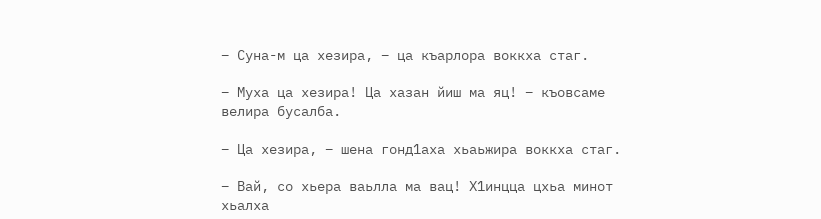– Суна-м ца хезира, – ца къарлора воккха стаг.

– Муха ца хезира! Ца хазан йиш ма яц! – къовсаме велира бусалба.

– Ца хезира, – шена гонд1аха хьаьжира воккха стаг.

– Вай, со хьера ваьлла ма вац! Х1инцца цхьа минот хьалха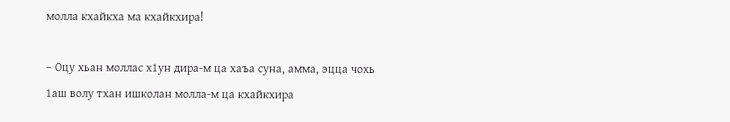молла кхайкха ма кхайкхира!

– Оцу хьан моллас х1ун дира-м ца хаъа суна, амма, эцца чохь 1аш волу тхан ишколан молла-м ца кхайкхира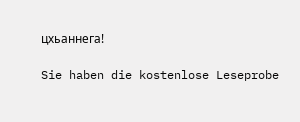цхьаннега!

Sie haben die kostenlose Leseprobe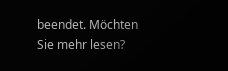beendet. Möchten Sie mehr lesen?